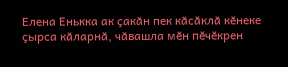Елена Енькка ак ҫакӑн пек кӑсӑклӑ кӗнеке ҫырса кӑларнӑ, чӑвашла мӗн пӗчӗкрен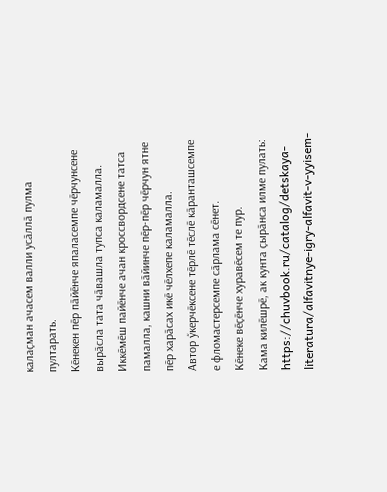калаҫман ачасем валли усӑллӑ пулма пултарать.
Кӗнекен пӗр пӑйӗнче япаласемпе чӗрчунсене вырӑсла тата чӑвашла тупса каламалла.
Иккӗмӗш пайӗнче ачан кроссвордсене татса памалла, кашни вӑйинче пӗр-пӗр чӗрчун ятне пӗр харӑсах икӗ чӗлхепе каламалла.
Автор ӳкерчӗксене тӗрлӗ тӗслӗ кӑранташсемпе е фломастерсемпе сӑрлама сӗнет.
Кӗнеке вӗҫӗнче хуравӗсем те пур.
Кама килӗшрӗ, ак кунта ҫырӑнса илме пулать:
https://chuvbook.ru/catalog/detskaya-literatura/alfavitnye-igry-alfavit-v-yyisem-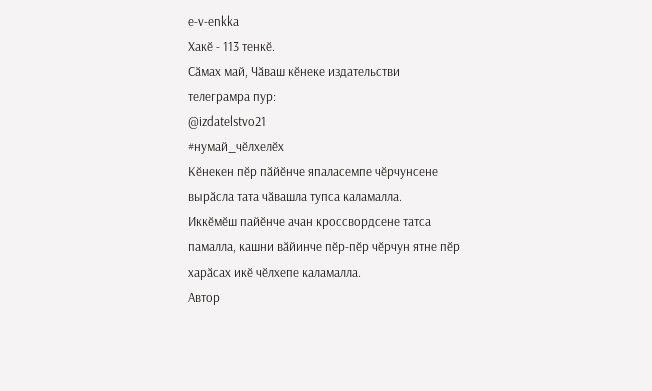e-v-enkka
Хакӗ - 113 тенкӗ.
Сӑмах май, Чӑваш кӗнеке издательстви телеграмра пур:
@izdatelstvo21
#нумай_чӗлхелӗх
Кӗнекен пӗр пӑйӗнче япаласемпе чӗрчунсене вырӑсла тата чӑвашла тупса каламалла.
Иккӗмӗш пайӗнче ачан кроссвордсене татса памалла, кашни вӑйинче пӗр-пӗр чӗрчун ятне пӗр харӑсах икӗ чӗлхепе каламалла.
Автор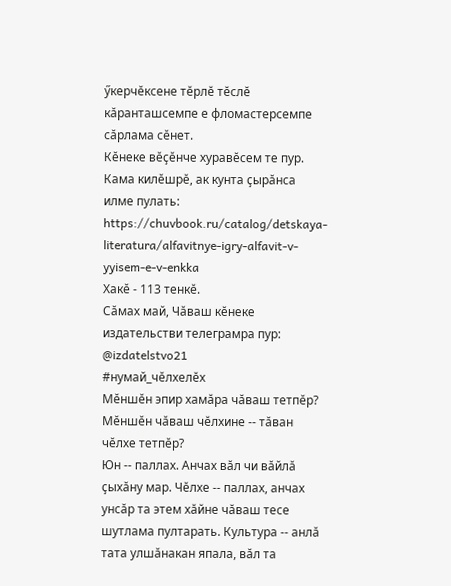ӳкерчӗксене тӗрлӗ тӗслӗ кӑранташсемпе е фломастерсемпе сӑрлама сӗнет.
Кӗнеке вӗҫӗнче хуравӗсем те пур.
Кама килӗшрӗ, ак кунта ҫырӑнса илме пулать:
https://chuvbook.ru/catalog/detskaya-literatura/alfavitnye-igry-alfavit-v-yyisem-e-v-enkka
Хакӗ - 113 тенкӗ.
Сӑмах май, Чӑваш кӗнеке издательстви телеграмра пур:
@izdatelstvo21
#нумай_чӗлхелӗх
Мӗншӗн эпир хамӑра чӑваш тетпӗр? Мӗншӗн чӑваш чӗлхине -- тӑван чӗлхе тетпӗр?
Юн -- паллах. Анчах вӑл чи вӑйлӑ ҫыхӑну мар. Чӗлхе -- паллах, анчах унсӑр та этем хӑйне чӑваш тесе шутлама пултарать. Культура -- анлӑ тата улшӑнакан япала, вӑл та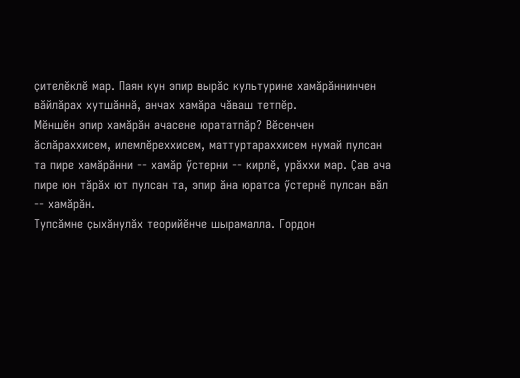ҫителӗклӗ мар. Паян кун эпир вырӑс культурине хамӑрӑннинчен вӑйлӑрах хутшӑннӑ, анчах хамӑра чӑваш тетпӗр.
Мӗншӗн эпир хамӑрӑн ачасене юрататпӑр? Вӗсенчен ӑслӑраххисем, илемлӗреххисем, маттуртараххисем нумай пулсан та пире хамӑрӑнни -- хамӑр ӳстерни -- кирлӗ, урӑххи мар. Ҫав ача пире юн тӑрӑх ют пулсан та, эпир ӑна юратса ӳстернӗ пулсан вӑл -- хамӑрӑн.
Тупсӑмне ҫыхӑнулӑх теорийӗнче шырамалла. Гордон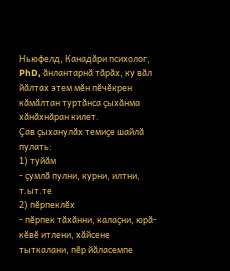Ньюфелд, Канадӑри психолог, PhD, ӑнлантарнӑ тӑрӑх, ку вӑл йӑлтах этем мӗн пӗчӗкрен кӑмӑлтан туртӑнса ҫыхӑнма хӑнӑхнӑран килет.
Ҫав ҫыханулӑх темиҫе шайлӑ пулать:
1) туйӑм
- ҫумлӑ пулни, курни, илтни, т.ыт.те
2) пӗрпеклӗх
- пӗрпек тӑхӑнни, калаҫни, юрӑ-кӗвӗ итлени, хӑйсене тыткалани, пӗр йӑласемпе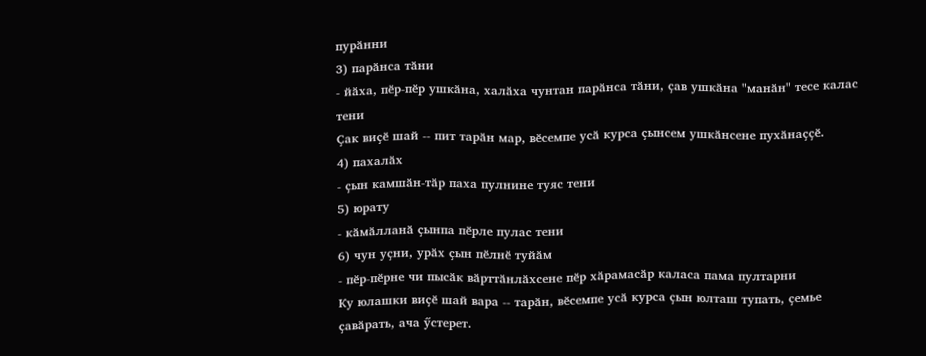пурӑнни
3) парӑнса тӑни
- йӑха, пӗр-пӗр ушкӑна, халӑха чунтан парӑнса тӑни, ҫав ушкӑна "манӑн" тесе калас тени
Ҫак виҫӗ шай -- пит тарӑн мар, вӗсемпе усӑ курса ҫынсем ушкӑнсене пухӑнаҫҫӗ.
4) пахалӑх
- ҫын камшӑн-тӑр паха пулнине туяс тени
5) юрату
- кӑмӑлланӑ ҫынпа пӗрле пулас тени
6) чун уҫни, урӑх ҫын пӗлнӗ туйӑм
- пӗр-пӗрне чи пысӑк вӑрттӑнлӑхсене пӗр хӑрамасӑр каласа пама пултарни
Ку юлашки виҫӗ шай вара -- тарӑн, вӗсемпе усӑ курса ҫын юлташ тупать, ҫемье ҫавӑрать, ача ӳстерет.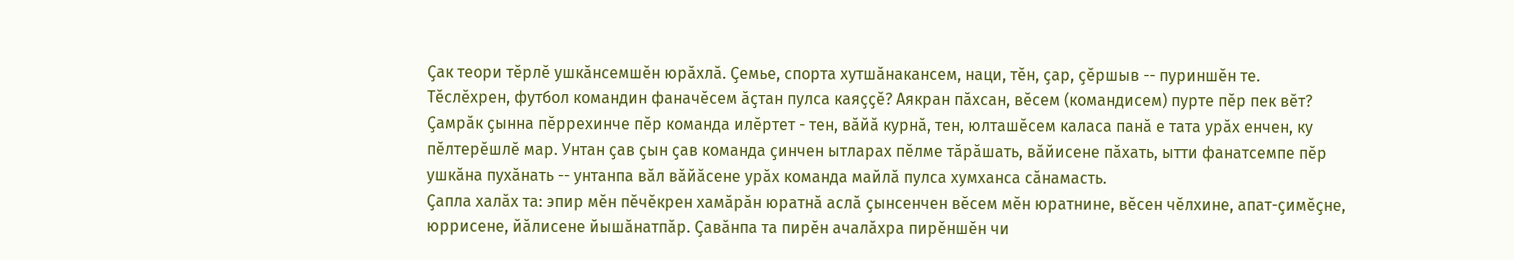Ҫак теори тӗрлӗ ушкӑнсемшӗн юрӑхлӑ. Ҫемье, спорта хутшӑнакансем, наци, тӗн, ҫар, ҫӗршыв -- пуриншӗн те.
Тӗслӗхрен, футбол командин фаначӗсем ӑҫтан пулса каяҫҫӗ? Аякран пӑхсан, вӗсем (командисем) пурте пӗр пек вӗт?
Ҫамрӑк ҫынна пӗррехинче пӗр команда илӗртет - тен, вӑйӑ курнӑ, тен, юлташӗсем каласа панӑ е тата урӑх енчен, ку пӗлтерӗшлӗ мар. Унтан ҫав ҫын ҫав команда ҫинчен ытларах пӗлме тӑрӑшать, вӑйисене пӑхать, ытти фанатсемпе пӗр ушкӑна пухӑнать -- унтанпа вӑл вӑйӑсене урӑх команда майлӑ пулса хумханса сӑнамасть.
Ҫапла халӑх та: эпир мӗн пӗчӗкрен хамӑрӑн юратнӑ аслӑ ҫынсенчен вӗсем мӗн юратнине, вӗсен чӗлхине, апат-ҫимӗҫне, юррисене, йӑлисене йышӑнатпӑр. Ҫавӑнпа та пирӗн ачалӑхра пирӗншӗн чи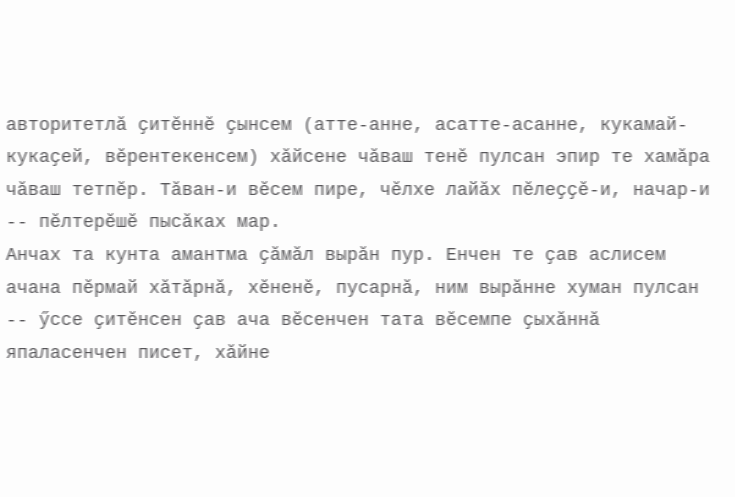авторитетлӑ ҫитӗннӗ ҫынсем (атте-анне, асатте-асанне, кукамай-кукаҫей, вӗрентекенсем) хӑйсене чӑваш тенӗ пулсан эпир те хамӑра чӑваш тетпӗр. Тӑван-и вӗсем пире, чӗлхе лайӑх пӗлеҫҫӗ-и, начар-и -- пӗлтерӗшӗ пысӑках мар.
Анчах та кунта амантма ҫӑмӑл вырӑн пур. Енчен те ҫав аслисем ачана пӗрмай хӑтӑрнӑ, хӗненӗ, пусарнӑ, ним вырӑнне хуман пулсан -- ӳссе ҫитӗнсен ҫав ача вӗсенчен тата вӗсемпе ҫыхӑннӑ япаласенчен писет, хӑйне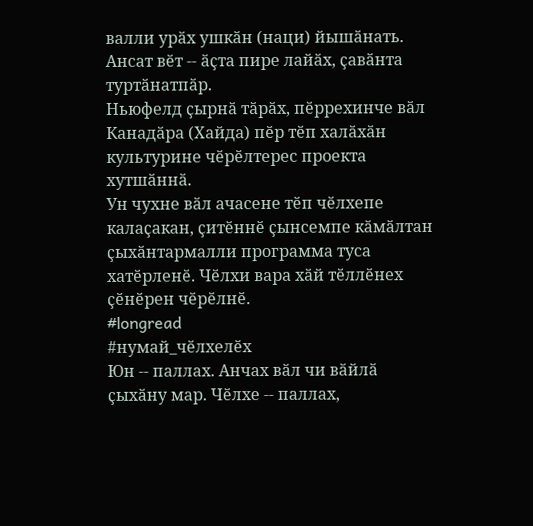валли урӑх ушкӑн (наци) йышӑнать. Ансат вӗт -- ӑҫта пире лайӑх, ҫавӑнта туртӑнатпӑр.
Ньюфелд ҫырнӑ тӑрӑх, пӗррехинче вӑл Канадӑра (Хайда) пӗр тӗп халӑхӑн культурине чӗрӗлтерес проекта хутшӑннӑ.
Ун чухне вӑл ачасене тӗп чӗлхепе калаҫакан, ҫитӗннӗ ҫынсемпе кӑмӑлтан ҫыхӑнтармалли программа туса хатӗрленӗ. Чӗлхи вара хӑй тӗллӗнех ҫӗнӗрен чӗрӗлнӗ.
#longread
#нумай_чӗлхелӗх
Юн -- паллах. Анчах вӑл чи вӑйлӑ ҫыхӑну мар. Чӗлхе -- паллах,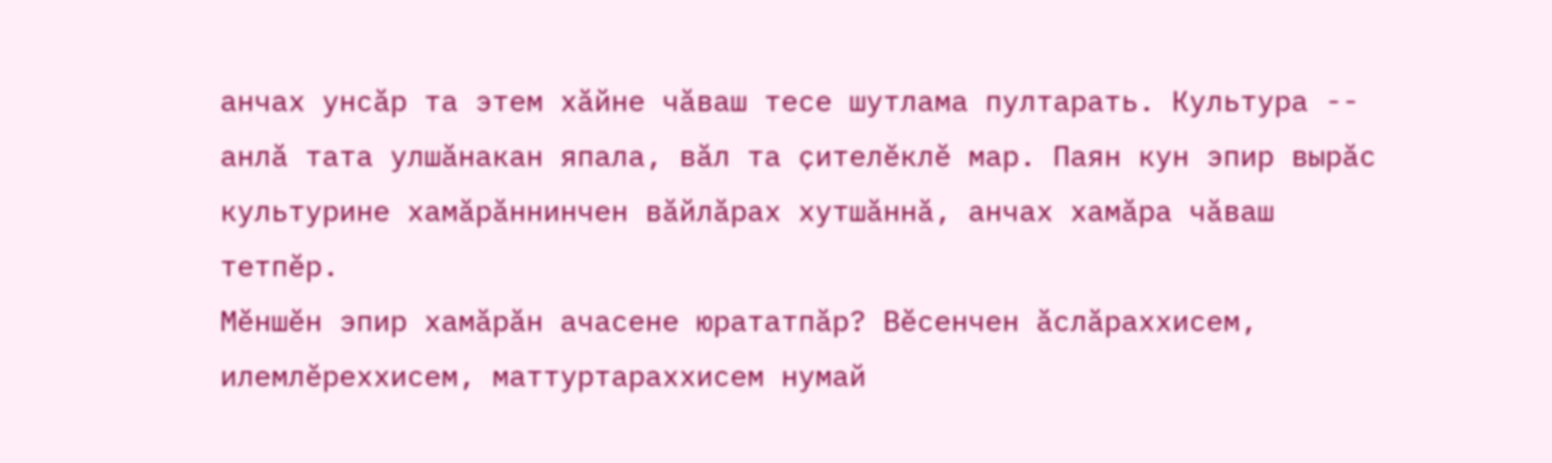анчах унсӑр та этем хӑйне чӑваш тесе шутлама пултарать. Культура -- анлӑ тата улшӑнакан япала, вӑл та ҫителӗклӗ мар. Паян кун эпир вырӑс культурине хамӑрӑннинчен вӑйлӑрах хутшӑннӑ, анчах хамӑра чӑваш тетпӗр.
Мӗншӗн эпир хамӑрӑн ачасене юрататпӑр? Вӗсенчен ӑслӑраххисем, илемлӗреххисем, маттуртараххисем нумай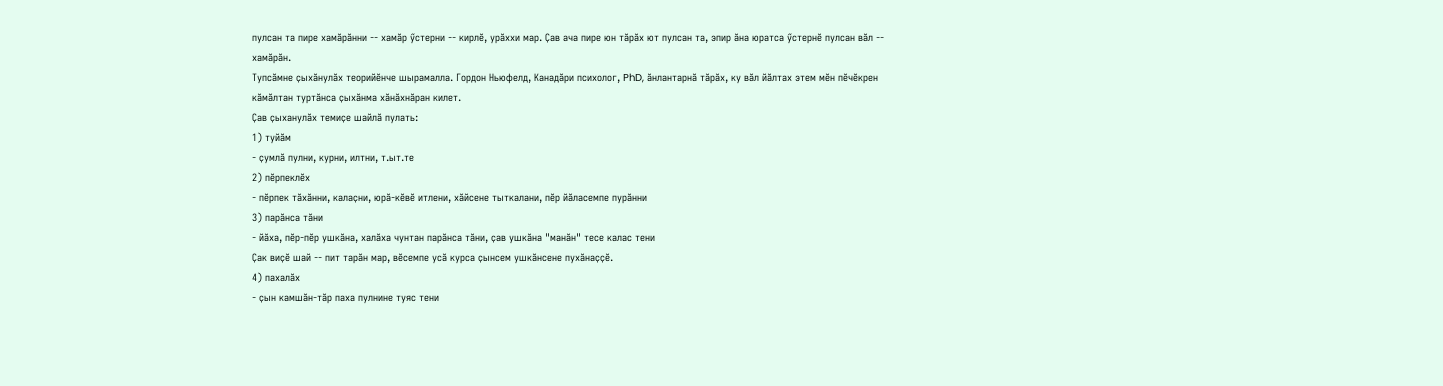пулсан та пире хамӑрӑнни -- хамӑр ӳстерни -- кирлӗ, урӑххи мар. Ҫав ача пире юн тӑрӑх ют пулсан та, эпир ӑна юратса ӳстернӗ пулсан вӑл -- хамӑрӑн.
Тупсӑмне ҫыхӑнулӑх теорийӗнче шырамалла. Гордон Ньюфелд, Канадӑри психолог, PhD, ӑнлантарнӑ тӑрӑх, ку вӑл йӑлтах этем мӗн пӗчӗкрен кӑмӑлтан туртӑнса ҫыхӑнма хӑнӑхнӑран килет.
Ҫав ҫыханулӑх темиҫе шайлӑ пулать:
1) туйӑм
- ҫумлӑ пулни, курни, илтни, т.ыт.те
2) пӗрпеклӗх
- пӗрпек тӑхӑнни, калаҫни, юрӑ-кӗвӗ итлени, хӑйсене тыткалани, пӗр йӑласемпе пурӑнни
3) парӑнса тӑни
- йӑха, пӗр-пӗр ушкӑна, халӑха чунтан парӑнса тӑни, ҫав ушкӑна "манӑн" тесе калас тени
Ҫак виҫӗ шай -- пит тарӑн мар, вӗсемпе усӑ курса ҫынсем ушкӑнсене пухӑнаҫҫӗ.
4) пахалӑх
- ҫын камшӑн-тӑр паха пулнине туяс тени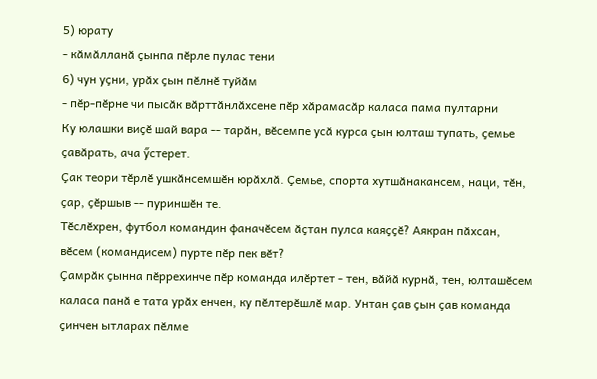5) юрату
- кӑмӑлланӑ ҫынпа пӗрле пулас тени
6) чун уҫни, урӑх ҫын пӗлнӗ туйӑм
- пӗр-пӗрне чи пысӑк вӑрттӑнлӑхсене пӗр хӑрамасӑр каласа пама пултарни
Ку юлашки виҫӗ шай вара -- тарӑн, вӗсемпе усӑ курса ҫын юлташ тупать, ҫемье ҫавӑрать, ача ӳстерет.
Ҫак теори тӗрлӗ ушкӑнсемшӗн юрӑхлӑ. Ҫемье, спорта хутшӑнакансем, наци, тӗн, ҫар, ҫӗршыв -- пуриншӗн те.
Тӗслӗхрен, футбол командин фаначӗсем ӑҫтан пулса каяҫҫӗ? Аякран пӑхсан, вӗсем (командисем) пурте пӗр пек вӗт?
Ҫамрӑк ҫынна пӗррехинче пӗр команда илӗртет - тен, вӑйӑ курнӑ, тен, юлташӗсем каласа панӑ е тата урӑх енчен, ку пӗлтерӗшлӗ мар. Унтан ҫав ҫын ҫав команда ҫинчен ытларах пӗлме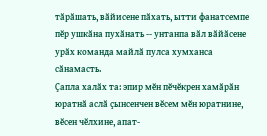тӑрӑшать, вӑйисене пӑхать, ытти фанатсемпе пӗр ушкӑна пухӑнать -- унтанпа вӑл вӑйӑсене урӑх команда майлӑ пулса хумханса сӑнамасть.
Ҫапла халӑх та: эпир мӗн пӗчӗкрен хамӑрӑн юратнӑ аслӑ ҫынсенчен вӗсем мӗн юратнине, вӗсен чӗлхине, апат-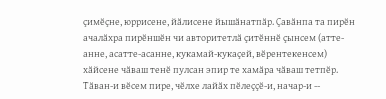ҫимӗҫне, юррисене, йӑлисене йышӑнатпӑр. Ҫавӑнпа та пирӗн ачалӑхра пирӗншӗн чи авторитетлӑ ҫитӗннӗ ҫынсем (атте-анне, асатте-асанне, кукамай-кукаҫей, вӗрентекенсем) хӑйсене чӑваш тенӗ пулсан эпир те хамӑра чӑваш тетпӗр. Тӑван-и вӗсем пире, чӗлхе лайӑх пӗлеҫҫӗ-и, начар-и --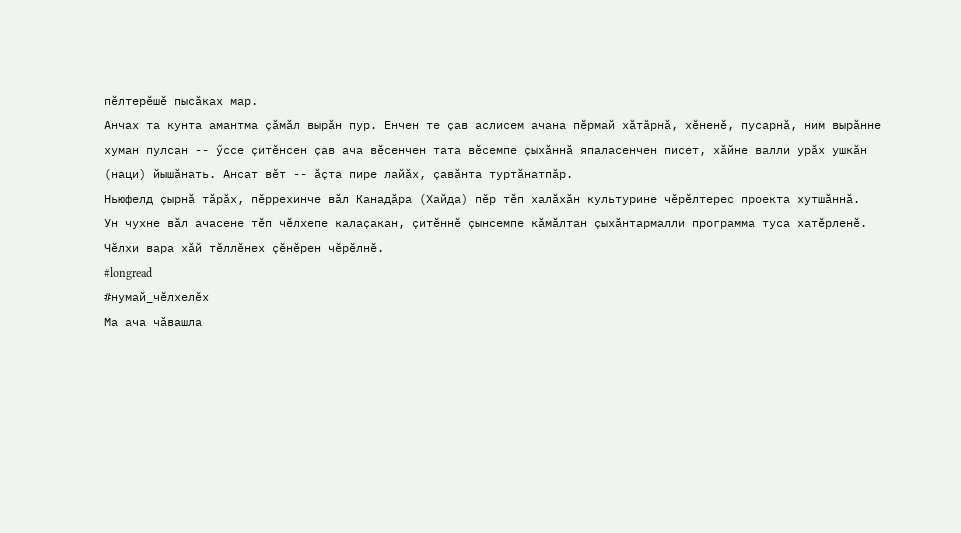пӗлтерӗшӗ пысӑках мар.
Анчах та кунта амантма ҫӑмӑл вырӑн пур. Енчен те ҫав аслисем ачана пӗрмай хӑтӑрнӑ, хӗненӗ, пусарнӑ, ним вырӑнне хуман пулсан -- ӳссе ҫитӗнсен ҫав ача вӗсенчен тата вӗсемпе ҫыхӑннӑ япаласенчен писет, хӑйне валли урӑх ушкӑн (наци) йышӑнать. Ансат вӗт -- ӑҫта пире лайӑх, ҫавӑнта туртӑнатпӑр.
Ньюфелд ҫырнӑ тӑрӑх, пӗррехинче вӑл Канадӑра (Хайда) пӗр тӗп халӑхӑн культурине чӗрӗлтерес проекта хутшӑннӑ.
Ун чухне вӑл ачасене тӗп чӗлхепе калаҫакан, ҫитӗннӗ ҫынсемпе кӑмӑлтан ҫыхӑнтармалли программа туса хатӗрленӗ. Чӗлхи вара хӑй тӗллӗнех ҫӗнӗрен чӗрӗлнӗ.
#longread
#нумай_чӗлхелӗх
Ма ача чӑвашла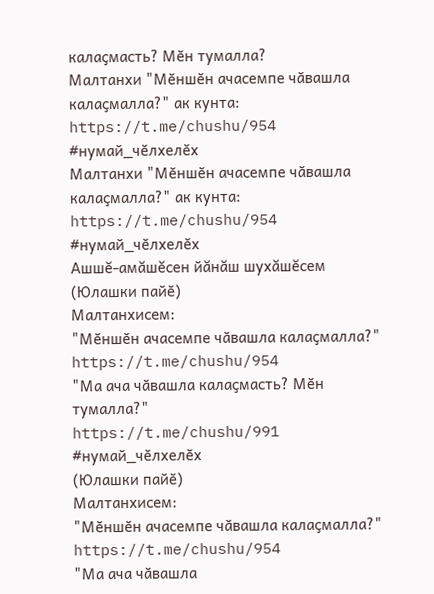калаҫмасть? Мӗн тумалла?
Малтанхи "Мӗншӗн ачасемпе чӑвашла калаҫмалла?" ак кунта:
https://t.me/chushu/954
#нумай_чӗлхелӗх
Малтанхи "Мӗншӗн ачасемпе чӑвашла калаҫмалла?" ак кунта:
https://t.me/chushu/954
#нумай_чӗлхелӗх
Ашшĕ-амăшĕсен йăнăш шухăшĕсем
(Юлашки пайӗ)
Малтанхисем:
"Мӗншӗн ачасемпе чӑвашла калаҫмалла?"
https://t.me/chushu/954
"Ма ача чӑвашла калаҫмасть? Мӗн тумалла?"
https://t.me/chushu/991
#нумай_чӗлхелӗх
(Юлашки пайӗ)
Малтанхисем:
"Мӗншӗн ачасемпе чӑвашла калаҫмалла?"
https://t.me/chushu/954
"Ма ача чӑвашла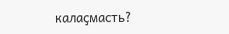калаҫмасть?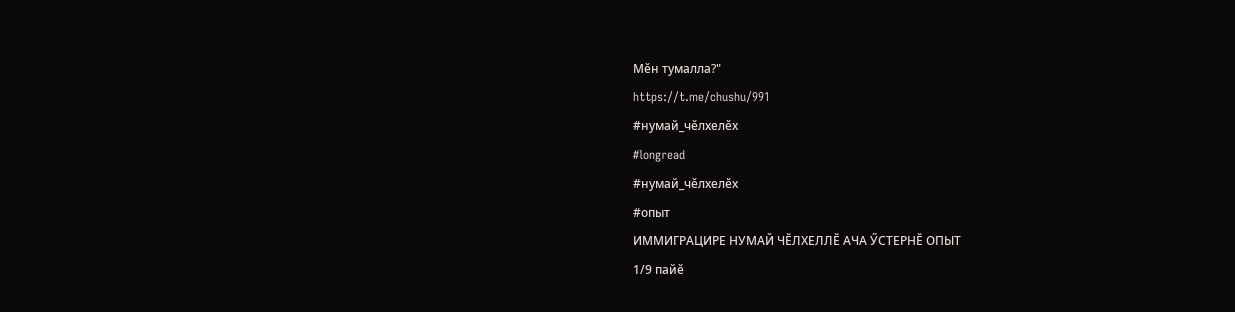Мӗн тумалла?"
https://t.me/chushu/991
#нумай_чӗлхелӗх
#longread
#нумай_чӗлхелӗх
#опыт
ИММИГРАЦИРЕ НУМАЙ ЧӖЛХЕЛЛӖ АЧА ӲСТЕРНӖ ОПЫТ
1/9 пайӗ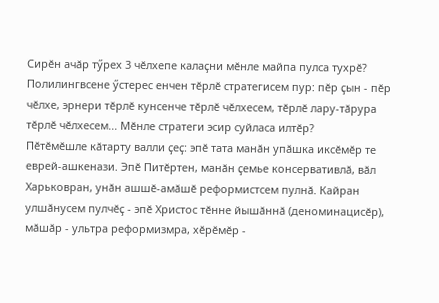Сирӗн ачӑр тӳрех 3 чӗлхепе калаҫни мӗнле майпа пулса тухрӗ?
Полилингвсене ӳстерес енчен тӗрлӗ стратегисем пур: пӗр ҫын - пӗр чӗлхе, эрнери тӗрлӗ кунсенче тӗрлӗ чӗлхесем, тӗрлӗ лару-тӑрура тӗрлӗ чӗлхесем... Мӗнле стратеги эсир суйласа илтӗр?
Пӗтӗмӗшле кӑтарту валли ҫеҫ: эпӗ тата манӑн упӑшка иксӗмӗр те еврей-ашкенази. Эпӗ Питӗртен, манӑн ҫемье консервативлӑ, вӑл Харьковран, унӑн ашшӗ-амӑшӗ реформистсем пулнӑ. Кайран улшӑнусем пулчӗҫ - эпӗ Христос тӗнне йышӑннӑ (деноминацисӗр), мӑшӑр - ультра реформизмра, хӗрӗмӗр -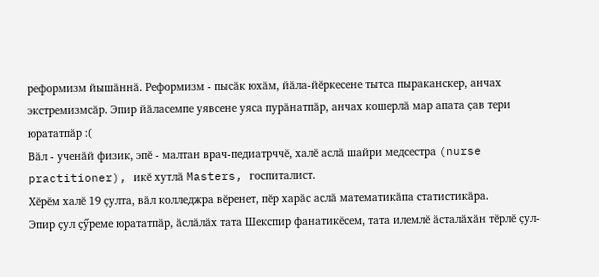реформизм йышӑннӑ. Реформизм - пысӑк юхӑм, йӑла-йӗркесене тытса пыраканскер, анчах экстремизмсӑр. Эпир йӑласемпе уявсене уяса пурӑнатпӑр, анчах кошерлӑ мар апата ҫав тери юрататпӑр :(
Вӑл - ученӑй физик, эпӗ - малтан врач-педиатрччӗ, халӗ аслӑ шайри медсестра (nurse practitioner), икӗ хутлӑ Masters, госпиталист.
Хӗрӗм халӗ 19 ҫулта, вӑл колледжра вӗренет, пӗр харӑс аслӑ математикӑпа статистикӑра.
Эпир ҫул ҫӳреме юрататпӑр, ӑслӑлӑх тата Шекспир фанатикӗсем, тата илемлӗ ӑсталӑхӑн тӗрлӗ ҫул-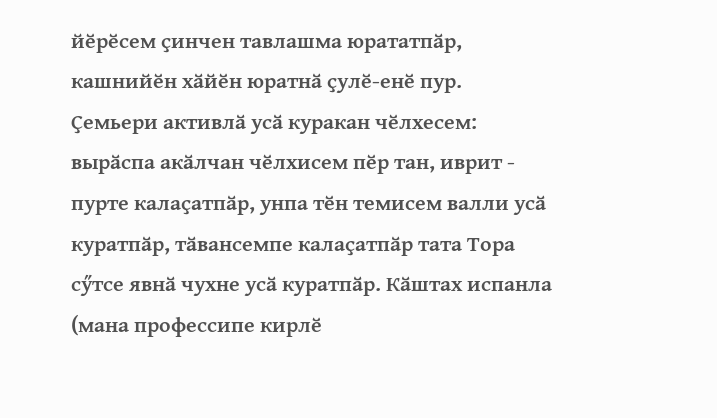йӗрӗсем ҫинчен тавлашма юрататпӑр, кашнийӗн хӑйӗн юратнӑ ҫулӗ-енӗ пур.
Ҫемьери активлӑ усӑ куракан чӗлхесем: вырӑспа акӑлчан чӗлхисем пӗр тан, иврит - пурте калаҫатпӑр, унпа тӗн темисем валли усӑ куратпӑр, тӑвансемпе калаҫатпӑр тата Тора сӳтсе явнӑ чухне усӑ куратпӑр. Кӑштах испанла (мана профессипе кирлӗ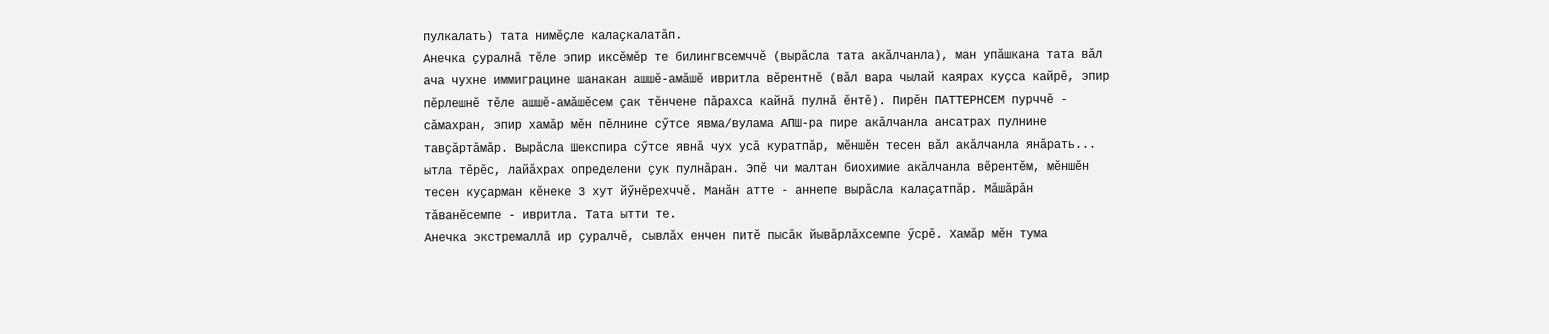пулкалать) тата нимӗҫле калаҫкалатӑп.
Анечка ҫуралнӑ тӗле эпир иксӗмӗр те билингвсемччӗ (вырӑсла тата акӑлчанла), ман упӑшкана тата вӑл ача чухне иммиграцине шанакан ашшӗ-амӑшӗ ивритла вӗрентнӗ (вӑл вара чылай каярах куҫса кайрӗ, эпир пӗрлешнӗ тӗле ашшӗ-амӑшӗсем ҫак тӗнчене пӑрахса кайнӑ пулнӑ ӗнтӗ). Пирӗн ПАТТЕРНСЕМ пурччӗ - сӑмахран, эпир хамӑр мӗн пӗлнине сӳтсе явма/вулама АПШ-ра пире акӑлчанла ансатрах пулнине тавҫӑртӑмӑр. Вырӑсла Шекспира сӳтсе явнӑ чух усӑ куратпӑр, мӗншӗн тесен вӑл акӑлчанла янӑрать... ытла тӗрӗс, лайӑхрах определени ҫук пулнӑран. Эпӗ чи малтан биохимие акӑлчанла вӗрентӗм, мӗншӗн тесен куҫарман кӗнеке 3 хут йӳнӗрехччӗ. Манӑн атте - аннепе вырӑсла калаҫатпӑр. Мӑшӑрӑн тӑванӗсемпе - ивритла. Тата ытти те.
Анечка экстремаллӑ ир ҫуралчӗ, сывлӑх енчен питӗ пысӑк йывӑрлӑхсемпе ӳсрӗ. Хамӑр мӗн тума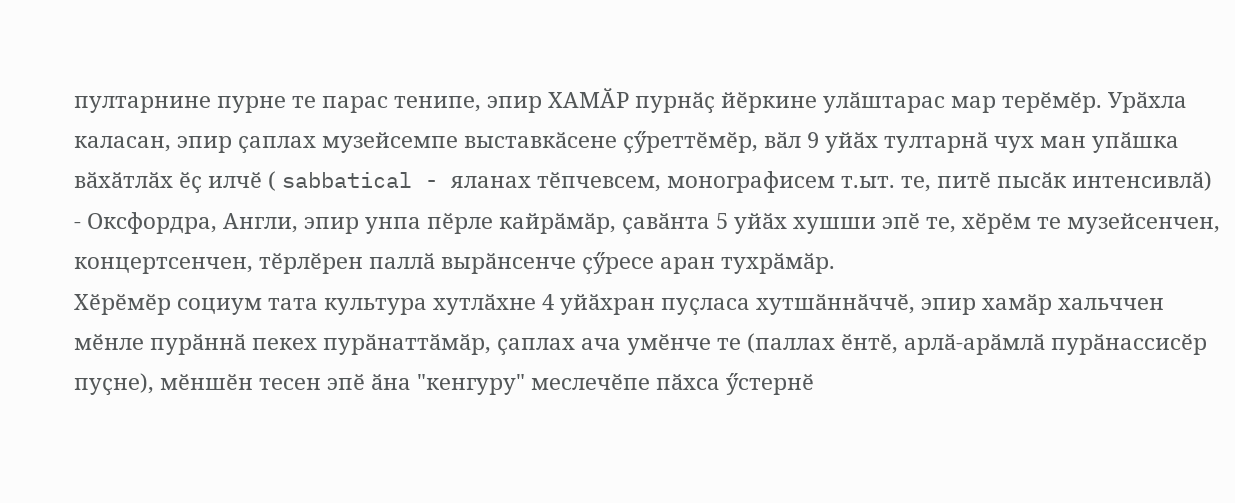пултарнине пурне те парас тенипе, эпир ХАМӐР пурнӑҫ йӗркине улӑштарас мар терӗмӗр. Урӑхла каласан, эпир ҫаплах музейсемпе выставкӑсене ҫӳреттӗмӗр, вӑл 9 уйӑх тултарнӑ чух ман упӑшка вӑхӑтлӑх ӗҫ илчӗ ( sabbatical - яланах тӗпчевсем, монографисем т.ыт. те, питӗ пысӑк интенсивлӑ) - Оксфордра, Англи, эпир унпа пӗрле кайрӑмӑр, ҫавӑнта 5 уйӑх хушши эпӗ те, хӗрӗм те музейсенчен, концертсенчен, тӗрлӗрен паллӑ вырӑнсенче ҫӳресе аран тухрӑмӑр.
Хӗрӗмӗр социум тата культура хутлӑхне 4 уйӑхран пуҫласа хутшӑннӑччӗ, эпир хамӑр хальччен мӗнле пурӑннӑ пекех пурӑнаттӑмӑр, ҫаплах ача умӗнче те (паллах ӗнтӗ, арлӑ-арӑмлӑ пурӑнассисӗр пуҫне), мӗншӗн тесен эпӗ ӑна "кенгуру" меслечӗпе пӑхса ӳстернӗ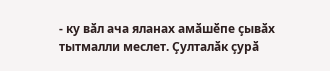- ку вӑл ача яланах амӑшӗпе ҫывӑх тытмалли меслет. Ҫулталӑк ҫурӑ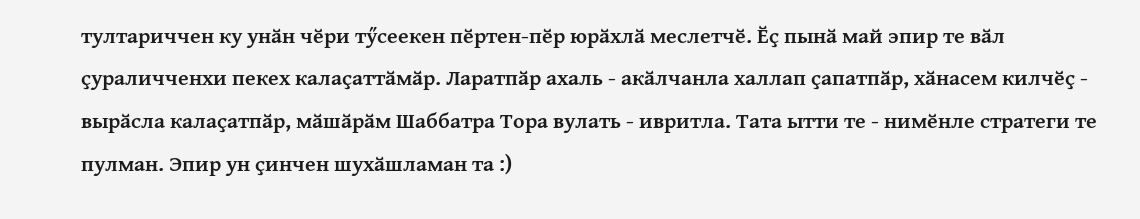тултариччен ку унӑн чӗри тӳсеекен пӗртен-пӗр юрӑхлӑ меслетчӗ. Ӗҫ пынӑ май эпир те вӑл ҫураличченхи пекех калаҫаттӑмӑр. Ларатпӑр ахаль - акӑлчанла халлап ҫапатпӑр, хӑнасем килчӗҫ - вырӑсла калаҫатпӑр, мӑшӑрӑм Шаббатра Тора вулать - ивритла. Тата ытти те - нимӗнле стратеги те пулман. Эпир ун ҫинчен шухӑшламан та :)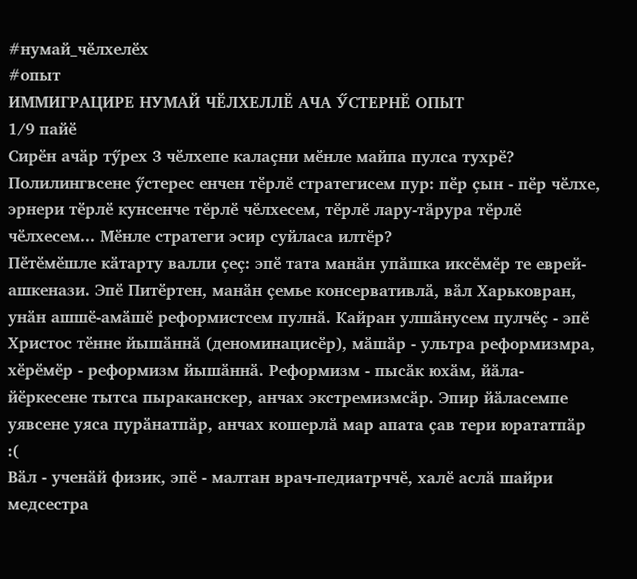#нумай_чӗлхелӗх
#опыт
ИММИГРАЦИРЕ НУМАЙ ЧӖЛХЕЛЛӖ АЧА ӲСТЕРНӖ ОПЫТ
1/9 пайӗ
Сирӗн ачӑр тӳрех 3 чӗлхепе калаҫни мӗнле майпа пулса тухрӗ?
Полилингвсене ӳстерес енчен тӗрлӗ стратегисем пур: пӗр ҫын - пӗр чӗлхе, эрнери тӗрлӗ кунсенче тӗрлӗ чӗлхесем, тӗрлӗ лару-тӑрура тӗрлӗ чӗлхесем... Мӗнле стратеги эсир суйласа илтӗр?
Пӗтӗмӗшле кӑтарту валли ҫеҫ: эпӗ тата манӑн упӑшка иксӗмӗр те еврей-ашкенази. Эпӗ Питӗртен, манӑн ҫемье консервативлӑ, вӑл Харьковран, унӑн ашшӗ-амӑшӗ реформистсем пулнӑ. Кайран улшӑнусем пулчӗҫ - эпӗ Христос тӗнне йышӑннӑ (деноминацисӗр), мӑшӑр - ультра реформизмра, хӗрӗмӗр - реформизм йышӑннӑ. Реформизм - пысӑк юхӑм, йӑла-йӗркесене тытса пыраканскер, анчах экстремизмсӑр. Эпир йӑласемпе уявсене уяса пурӑнатпӑр, анчах кошерлӑ мар апата ҫав тери юрататпӑр :(
Вӑл - ученӑй физик, эпӗ - малтан врач-педиатрччӗ, халӗ аслӑ шайри медсестра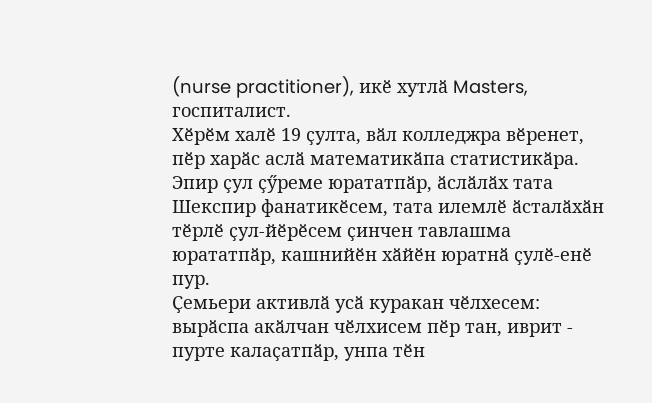(nurse practitioner), икӗ хутлӑ Masters, госпиталист.
Хӗрӗм халӗ 19 ҫулта, вӑл колледжра вӗренет, пӗр харӑс аслӑ математикӑпа статистикӑра.
Эпир ҫул ҫӳреме юрататпӑр, ӑслӑлӑх тата Шекспир фанатикӗсем, тата илемлӗ ӑсталӑхӑн тӗрлӗ ҫул-йӗрӗсем ҫинчен тавлашма юрататпӑр, кашнийӗн хӑйӗн юратнӑ ҫулӗ-енӗ пур.
Ҫемьери активлӑ усӑ куракан чӗлхесем: вырӑспа акӑлчан чӗлхисем пӗр тан, иврит - пурте калаҫатпӑр, унпа тӗн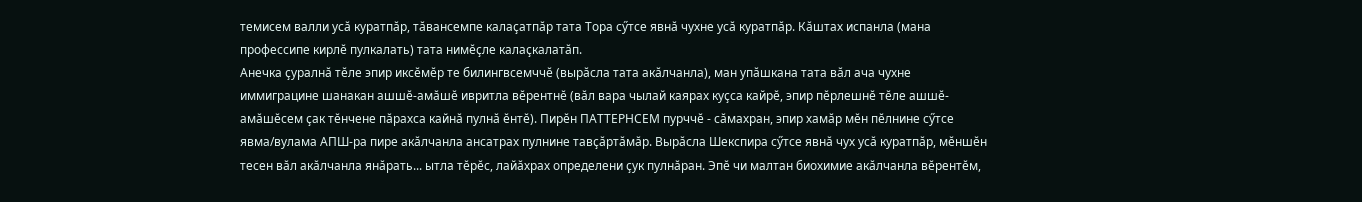темисем валли усӑ куратпӑр, тӑвансемпе калаҫатпӑр тата Тора сӳтсе явнӑ чухне усӑ куратпӑр. Кӑштах испанла (мана профессипе кирлӗ пулкалать) тата нимӗҫле калаҫкалатӑп.
Анечка ҫуралнӑ тӗле эпир иксӗмӗр те билингвсемччӗ (вырӑсла тата акӑлчанла), ман упӑшкана тата вӑл ача чухне иммиграцине шанакан ашшӗ-амӑшӗ ивритла вӗрентнӗ (вӑл вара чылай каярах куҫса кайрӗ, эпир пӗрлешнӗ тӗле ашшӗ-амӑшӗсем ҫак тӗнчене пӑрахса кайнӑ пулнӑ ӗнтӗ). Пирӗн ПАТТЕРНСЕМ пурччӗ - сӑмахран, эпир хамӑр мӗн пӗлнине сӳтсе явма/вулама АПШ-ра пире акӑлчанла ансатрах пулнине тавҫӑртӑмӑр. Вырӑсла Шекспира сӳтсе явнӑ чух усӑ куратпӑр, мӗншӗн тесен вӑл акӑлчанла янӑрать... ытла тӗрӗс, лайӑхрах определени ҫук пулнӑран. Эпӗ чи малтан биохимие акӑлчанла вӗрентӗм,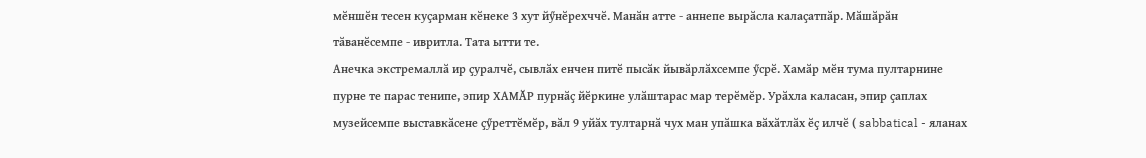мӗншӗн тесен куҫарман кӗнеке 3 хут йӳнӗрехччӗ. Манӑн атте - аннепе вырӑсла калаҫатпӑр. Мӑшӑрӑн тӑванӗсемпе - ивритла. Тата ытти те.
Анечка экстремаллӑ ир ҫуралчӗ, сывлӑх енчен питӗ пысӑк йывӑрлӑхсемпе ӳсрӗ. Хамӑр мӗн тума пултарнине пурне те парас тенипе, эпир ХАМӐР пурнӑҫ йӗркине улӑштарас мар терӗмӗр. Урӑхла каласан, эпир ҫаплах музейсемпе выставкӑсене ҫӳреттӗмӗр, вӑл 9 уйӑх тултарнӑ чух ман упӑшка вӑхӑтлӑх ӗҫ илчӗ ( sabbatical - яланах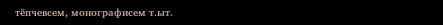тӗпчевсем, монографисем т.ыт.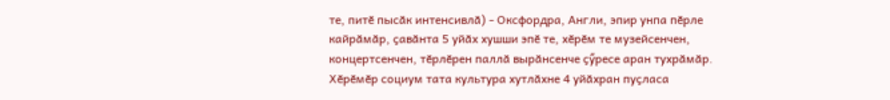те, питӗ пысӑк интенсивлӑ) - Оксфордра, Англи, эпир унпа пӗрле кайрӑмӑр, ҫавӑнта 5 уйӑх хушши эпӗ те, хӗрӗм те музейсенчен, концертсенчен, тӗрлӗрен паллӑ вырӑнсенче ҫӳресе аран тухрӑмӑр.
Хӗрӗмӗр социум тата культура хутлӑхне 4 уйӑхран пуҫласа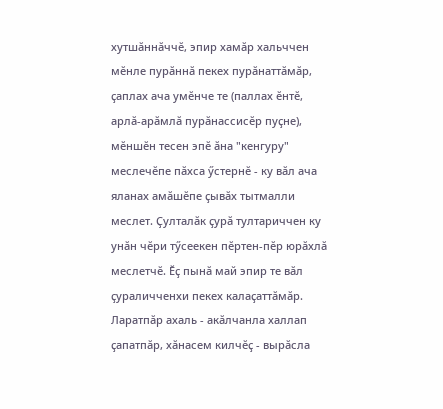хутшӑннӑччӗ, эпир хамӑр хальччен мӗнле пурӑннӑ пекех пурӑнаттӑмӑр, ҫаплах ача умӗнче те (паллах ӗнтӗ, арлӑ-арӑмлӑ пурӑнассисӗр пуҫне), мӗншӗн тесен эпӗ ӑна "кенгуру" меслечӗпе пӑхса ӳстернӗ - ку вӑл ача яланах амӑшӗпе ҫывӑх тытмалли меслет. Ҫулталӑк ҫурӑ тултариччен ку унӑн чӗри тӳсеекен пӗртен-пӗр юрӑхлӑ меслетчӗ. Ӗҫ пынӑ май эпир те вӑл ҫураличченхи пекех калаҫаттӑмӑр. Ларатпӑр ахаль - акӑлчанла халлап ҫапатпӑр, хӑнасем килчӗҫ - вырӑсла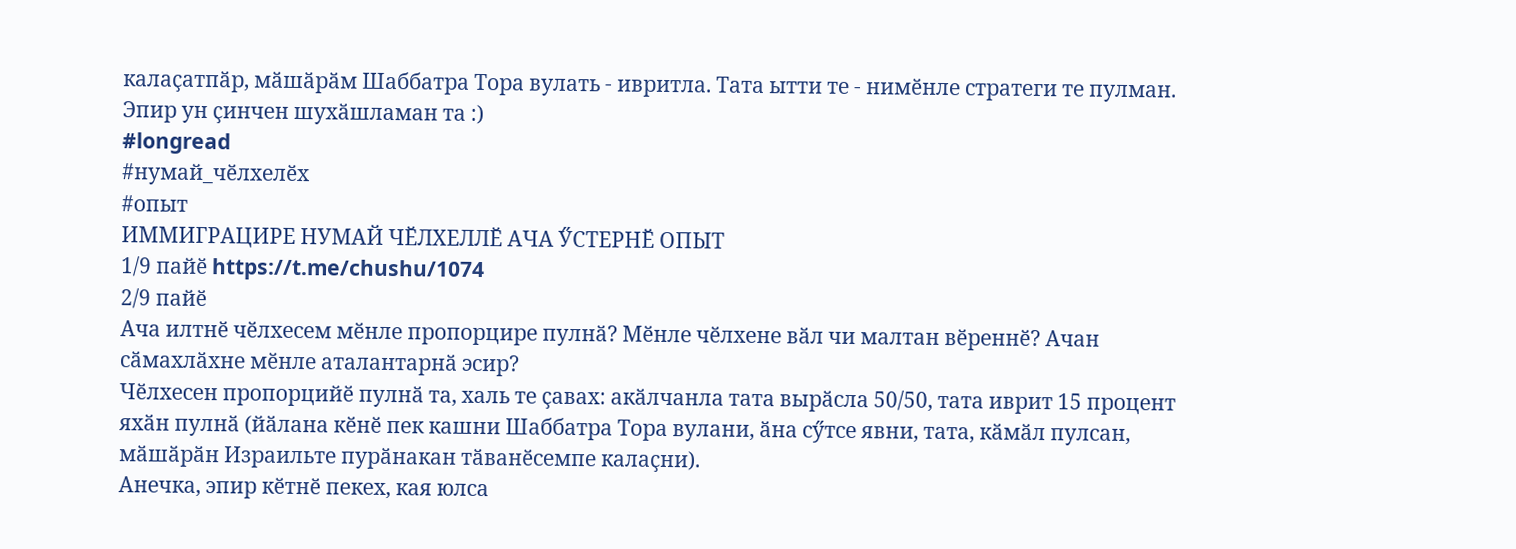калаҫатпӑр, мӑшӑрӑм Шаббатра Тора вулать - ивритла. Тата ытти те - нимӗнле стратеги те пулман. Эпир ун ҫинчен шухӑшламан та :)
#longread
#нумай_чӗлхелӗх
#опыт
ИММИГРАЦИРЕ НУМАЙ ЧӖЛХЕЛЛӖ АЧА ӲСТЕРНӖ ОПЫТ
1/9 пайӗ https://t.me/chushu/1074
2/9 пайӗ
Ача илтнӗ чӗлхесем мӗнле пропорцире пулнӑ? Мӗнле чӗлхене вӑл чи малтан вӗреннӗ? Ачан сӑмахлӑхне мӗнле аталантарнӑ эсир?
Чӗлхесен пропорцийӗ пулнӑ та, халь те ҫавах: акӑлчанла тата вырӑсла 50/50, тата иврит 15 процент яхӑн пулнӑ (йӑлана кӗнӗ пек кашни Шаббатра Тора вулани, ӑна сӳтсе явни, тата, кӑмӑл пулсан, мӑшӑрӑн Израильте пурӑнакан тӑванӗсемпе калаҫни).
Анечка, эпир кӗтнӗ пекех, кая юлса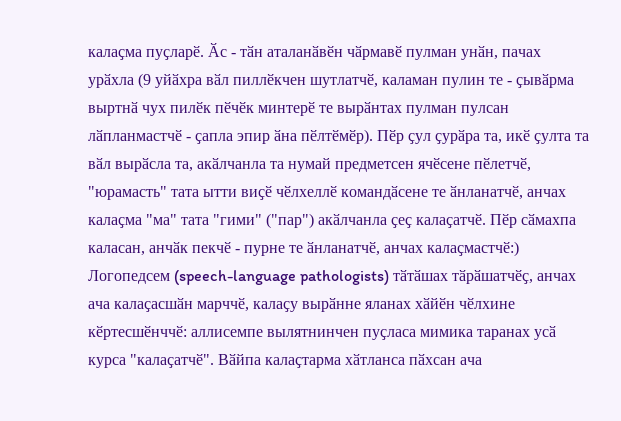калаҫма пуҫларӗ. Ӑс - тӑн аталанӑвӗн чӑрмавӗ пулман унӑн, пачах урӑхла (9 уйӑхра вӑл пиллӗкчен шутлатчӗ, каламан пулин те - ҫывӑрма выртнӑ чух пилӗк пӗчӗк минтерӗ те вырӑнтах пулман пулсан лӑпланмастчӗ - ҫапла эпир ӑна пӗлтӗмӗр). Пӗр ҫул ҫурӑра та, икӗ ҫулта та вӑл вырӑсла та, акӑлчанла та нумай предметсен ячӗсене пӗлетчӗ, "юрамасть" тата ытти виҫӗ чӗлхеллӗ командӑсене те ӑнланатчӗ, анчах калаҫма "ма" тата "гими" ("пар") акӑлчанла ҫеҫ калаҫатчӗ. Пӗр сӑмахпа каласан, анчӑк пекчӗ - пурне те ӑнланатчӗ, анчах калаҫмастчӗ:) Логопедсем (speech-language pathologists) тӑтӑшах тӑрӑшатчӗҫ, анчах ача калаҫасшӑн марччӗ, калаҫу вырӑнне яланах хӑйӗн чӗлхине кӗртесшӗнччӗ: аллисемпе вылятнинчен пуҫласа мимика таранах усӑ курса "калаҫатчӗ". Вӑйпа калаҫтарма хӑтланса пӑхсан ача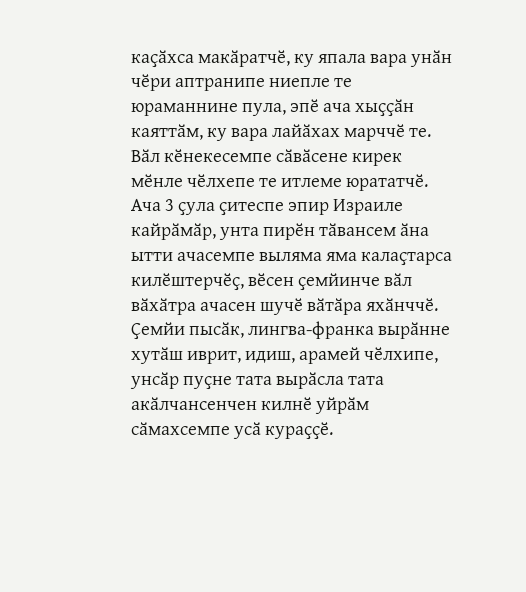каҫӑхса макӑратчӗ, ку япала вара унӑн чӗри аптранипе ниепле те юраманнине пула, эпӗ ача хыҫҫӑн каяттӑм, ку вара лайӑхах марччӗ те. Вӑл кӗнекесемпе сӑвӑсене кирек мӗнле чӗлхепе те итлеме юрататчӗ.
Ача 3 ҫула ҫитеспе эпир Израиле кайрӑмӑр, унта пирӗн тӑвансем ӑна ытти ачасемпе выляма яма калаҫтарса килӗштерчӗҫ, вӗсен ҫемйинче вӑл вӑхӑтра ачасен шучӗ вӑтӑра яхӑнччӗ. Ҫемйи пысӑк, лингва-франка вырӑнне хутӑш иврит, идиш, арамей чӗлхипе, унсӑр пуҫне тата вырӑсла тата акӑлчансенчен килнӗ уйрӑм сӑмахсемпе усӑ кураҫҫӗ.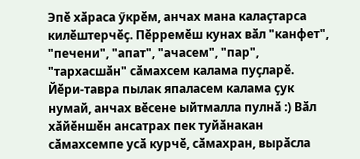Эпӗ хӑраса ӳкрӗм, анчах мана калаҫтарса килӗштерчӗҫ. Пӗрремӗш кунах вӑл "канфет", "печени", "апат", "ачасем", "пар", "тархасшӑн" сӑмахсем калама пуҫларӗ. Йӗри-тавра пылак япаласем калама ҫук нумай, анчах вӗсене ыйтмалла пулнӑ :) Вӑл хӑйӗншӗн ансатрах пек туйӑнакан сӑмахсемпе усӑ курчӗ, сӑмахран, вырӑсла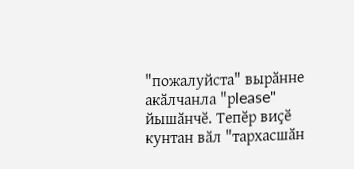"пожалуйста" вырӑнне акӑлчанла "рlease" йышӑнчӗ. Тепӗр виҫӗ кунтан вӑл "тархасшӑн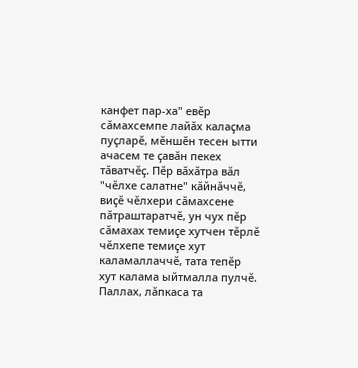канфет пар-ха" евӗр сӑмахсемпе лайӑх калаҫма пуҫларӗ, мӗншӗн тесен ытти ачасем те ҫавӑн пекех тӑватчӗҫ. Пӗр вӑхӑтра вӑл "чӗлхе салатне" кӑйнӑччӗ, виҫӗ чӗлхери сӑмахсене пӑтраштаратчӗ, ун чух пӗр сӑмахах темиҫе хутчен тӗрлӗ чӗлхепе темиҫе хут каламаллаччӗ, тата тепӗр хут калама ыйтмалла пулчӗ. Паллах, лӑпкаса та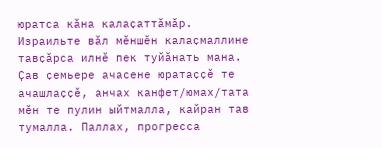юратса кӑна калаҫаттӑмӑр.
Израильте вӑл мӗншӗн калаҫмаллине тавҫӑрса илнӗ пек туйӑнать мана. Ҫав ҫемьере ачасене юратаҫҫӗ те ачашлаҫҫӗ, анчах канфет/юмах/тата мӗн те пулин ыйтмалла, кайран тав тумалла. Паллах, прогресса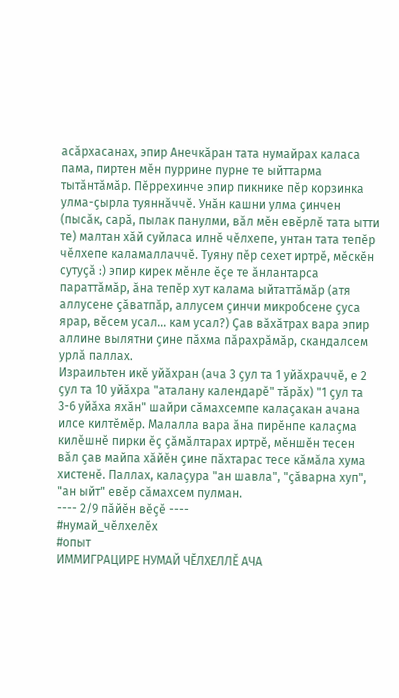асӑрхасанах, эпир Анечкӑран тата нумайрах каласа пама, пиртен мӗн пуррине пурне те ыйттарма тытӑнтӑмӑр. Пӗррехинче эпир пикнике пӗр корзинка улма-ҫырла туяннӑччӗ. Унӑн кашни улма ҫинчен (пысӑк, сарӑ, пылак панулми, вӑл мӗн евӗрлӗ тата ытти те) малтан хӑй суйласа илнӗ чӗлхепе, унтан тата тепӗр чӗлхепе каламаллаччӗ. Туяну пӗр сехет иртрӗ, мӗскӗн сутуҫӑ :) эпир кирек мӗнле ӗҫе те ӑнлантарса параттӑмӑр, ӑна тепӗр хут калама ыйтаттӑмӑр (атя аллусене ҫӑватпӑр, аллусем ҫинчи микробсене ҫуса ярар, вӗсем усал... кам усал?) Ҫав вӑхӑтрах вара эпир аллине вылятни ҫине пӑхма пӑрахрӑмӑр, скандалсем урлӑ паллах.
Израильтен икӗ уйӑхран (ача 3 ҫул та 1 уйӑхраччӗ, е 2 ҫул та 10 уйӑхра "аталану календарӗ" тӑрӑх) "1 ҫул та 3-6 уйӑха яхӑн" шайри сӑмахсемпе калаҫакан ачана илсе килтӗмӗр. Малалла вара ӑна пирӗнпе калаҫма килӗшнӗ пирки ӗҫ ҫӑмӑлтарах иртрӗ, мӗншӗн тесен вӑл ҫав майпа хӑйӗн ҫине пӑхтарас тесе кӑмӑла хума хистенӗ. Паллах, калаҫура "ан шавла", "ҫӑварна хуп", "ан ыйт" евӗр сӑмахсем пулман.
---- 2/9 пӑйӗн вӗҫӗ ----
#нумай_чӗлхелӗх
#опыт
ИММИГРАЦИРЕ НУМАЙ ЧӖЛХЕЛЛӖ АЧА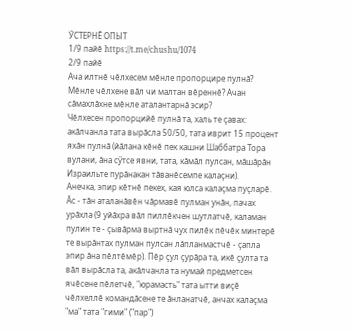ӲСТЕРНӖ ОПЫТ
1/9 пайӗ https://t.me/chushu/1074
2/9 пайӗ
Ача илтнӗ чӗлхесем мӗнле пропорцире пулнӑ? Мӗнле чӗлхене вӑл чи малтан вӗреннӗ? Ачан сӑмахлӑхне мӗнле аталантарнӑ эсир?
Чӗлхесен пропорцийӗ пулнӑ та, халь те ҫавах: акӑлчанла тата вырӑсла 50/50, тата иврит 15 процент яхӑн пулнӑ (йӑлана кӗнӗ пек кашни Шаббатра Тора вулани, ӑна сӳтсе явни, тата, кӑмӑл пулсан, мӑшӑрӑн Израильте пурӑнакан тӑванӗсемпе калаҫни).
Анечка, эпир кӗтнӗ пекех, кая юлса калаҫма пуҫларӗ. Ӑс - тӑн аталанӑвӗн чӑрмавӗ пулман унӑн, пачах урӑхла (9 уйӑхра вӑл пиллӗкчен шутлатчӗ, каламан пулин те - ҫывӑрма выртнӑ чух пилӗк пӗчӗк минтерӗ те вырӑнтах пулман пулсан лӑпланмастчӗ - ҫапла эпир ӑна пӗлтӗмӗр). Пӗр ҫул ҫурӑра та, икӗ ҫулта та вӑл вырӑсла та, акӑлчанла та нумай предметсен ячӗсене пӗлетчӗ, "юрамасть" тата ытти виҫӗ чӗлхеллӗ командӑсене те ӑнланатчӗ, анчах калаҫма "ма" тата "гими" ("пар")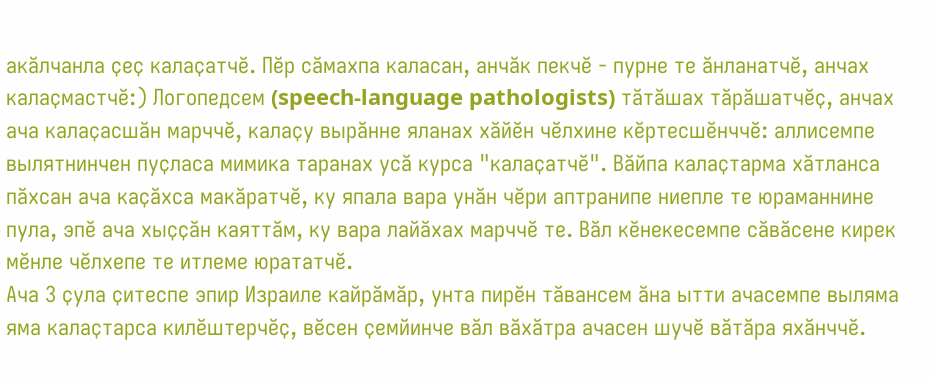акӑлчанла ҫеҫ калаҫатчӗ. Пӗр сӑмахпа каласан, анчӑк пекчӗ - пурне те ӑнланатчӗ, анчах калаҫмастчӗ:) Логопедсем (speech-language pathologists) тӑтӑшах тӑрӑшатчӗҫ, анчах ача калаҫасшӑн марччӗ, калаҫу вырӑнне яланах хӑйӗн чӗлхине кӗртесшӗнччӗ: аллисемпе вылятнинчен пуҫласа мимика таранах усӑ курса "калаҫатчӗ". Вӑйпа калаҫтарма хӑтланса пӑхсан ача каҫӑхса макӑратчӗ, ку япала вара унӑн чӗри аптранипе ниепле те юраманнине пула, эпӗ ача хыҫҫӑн каяттӑм, ку вара лайӑхах марччӗ те. Вӑл кӗнекесемпе сӑвӑсене кирек мӗнле чӗлхепе те итлеме юрататчӗ.
Ача 3 ҫула ҫитеспе эпир Израиле кайрӑмӑр, унта пирӗн тӑвансем ӑна ытти ачасемпе выляма яма калаҫтарса килӗштерчӗҫ, вӗсен ҫемйинче вӑл вӑхӑтра ачасен шучӗ вӑтӑра яхӑнччӗ.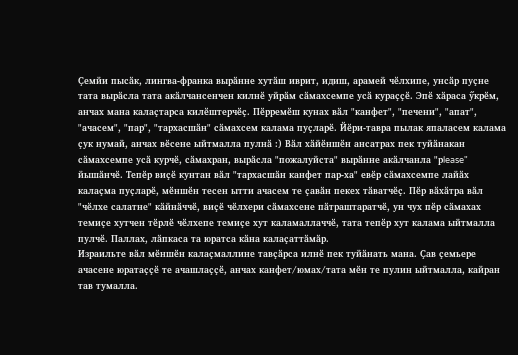Ҫемйи пысӑк, лингва-франка вырӑнне хутӑш иврит, идиш, арамей чӗлхипе, унсӑр пуҫне тата вырӑсла тата акӑлчансенчен килнӗ уйрӑм сӑмахсемпе усӑ кураҫҫӗ. Эпӗ хӑраса ӳкрӗм, анчах мана калаҫтарса килӗштерчӗҫ. Пӗрремӗш кунах вӑл "канфет", "печени", "апат", "ачасем", "пар", "тархасшӑн" сӑмахсем калама пуҫларӗ. Йӗри-тавра пылак япаласем калама ҫук нумай, анчах вӗсене ыйтмалла пулнӑ :) Вӑл хӑйӗншӗн ансатрах пек туйӑнакан сӑмахсемпе усӑ курчӗ, сӑмахран, вырӑсла "пожалуйста" вырӑнне акӑлчанла "рlease" йышӑнчӗ. Тепӗр виҫӗ кунтан вӑл "тархасшӑн канфет пар-ха" евӗр сӑмахсемпе лайӑх калаҫма пуҫларӗ, мӗншӗн тесен ытти ачасем те ҫавӑн пекех тӑватчӗҫ. Пӗр вӑхӑтра вӑл "чӗлхе салатне" кӑйнӑччӗ, виҫӗ чӗлхери сӑмахсене пӑтраштаратчӗ, ун чух пӗр сӑмахах темиҫе хутчен тӗрлӗ чӗлхепе темиҫе хут каламаллаччӗ, тата тепӗр хут калама ыйтмалла пулчӗ. Паллах, лӑпкаса та юратса кӑна калаҫаттӑмӑр.
Израильте вӑл мӗншӗн калаҫмаллине тавҫӑрса илнӗ пек туйӑнать мана. Ҫав ҫемьере ачасене юратаҫҫӗ те ачашлаҫҫӗ, анчах канфет/юмах/тата мӗн те пулин ыйтмалла, кайран тав тумалла.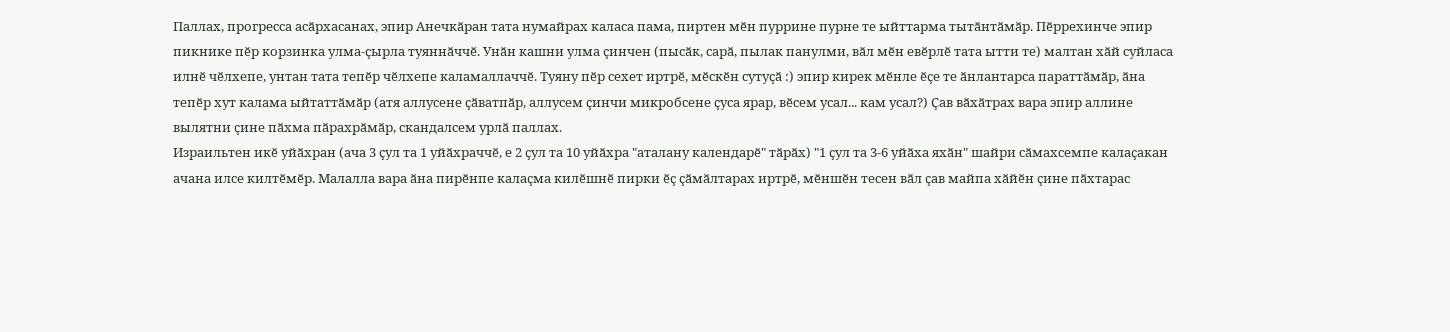Паллах, прогресса асӑрхасанах, эпир Анечкӑран тата нумайрах каласа пама, пиртен мӗн пуррине пурне те ыйттарма тытӑнтӑмӑр. Пӗррехинче эпир пикнике пӗр корзинка улма-ҫырла туяннӑччӗ. Унӑн кашни улма ҫинчен (пысӑк, сарӑ, пылак панулми, вӑл мӗн евӗрлӗ тата ытти те) малтан хӑй суйласа илнӗ чӗлхепе, унтан тата тепӗр чӗлхепе каламаллаччӗ. Туяну пӗр сехет иртрӗ, мӗскӗн сутуҫӑ :) эпир кирек мӗнле ӗҫе те ӑнлантарса параттӑмӑр, ӑна тепӗр хут калама ыйтаттӑмӑр (атя аллусене ҫӑватпӑр, аллусем ҫинчи микробсене ҫуса ярар, вӗсем усал... кам усал?) Ҫав вӑхӑтрах вара эпир аллине вылятни ҫине пӑхма пӑрахрӑмӑр, скандалсем урлӑ паллах.
Израильтен икӗ уйӑхран (ача 3 ҫул та 1 уйӑхраччӗ, е 2 ҫул та 10 уйӑхра "аталану календарӗ" тӑрӑх) "1 ҫул та 3-6 уйӑха яхӑн" шайри сӑмахсемпе калаҫакан ачана илсе килтӗмӗр. Малалла вара ӑна пирӗнпе калаҫма килӗшнӗ пирки ӗҫ ҫӑмӑлтарах иртрӗ, мӗншӗн тесен вӑл ҫав майпа хӑйӗн ҫине пӑхтарас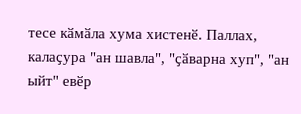тесе кӑмӑла хума хистенӗ. Паллах, калаҫура "ан шавла", "ҫӑварна хуп", "ан ыйт" евӗр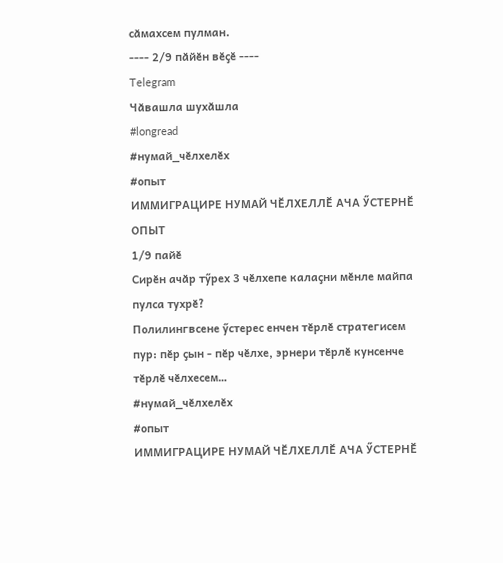сӑмахсем пулман.
---- 2/9 пӑйӗн вӗҫӗ ----
Telegram
Чӑвашла шухӑшла
#longread
#нумай_чӗлхелӗх
#опыт
ИММИГРАЦИРЕ НУМАЙ ЧӖЛХЕЛЛӖ АЧА ӲСТЕРНӖ ОПЫТ
1/9 пайӗ
Сирӗн ачӑр тӳрех 3 чӗлхепе калаҫни мӗнле майпа пулса тухрӗ?
Полилингвсене ӳстерес енчен тӗрлӗ стратегисем пур: пӗр ҫын - пӗр чӗлхе, эрнери тӗрлӗ кунсенче тӗрлӗ чӗлхесем…
#нумай_чӗлхелӗх
#опыт
ИММИГРАЦИРЕ НУМАЙ ЧӖЛХЕЛЛӖ АЧА ӲСТЕРНӖ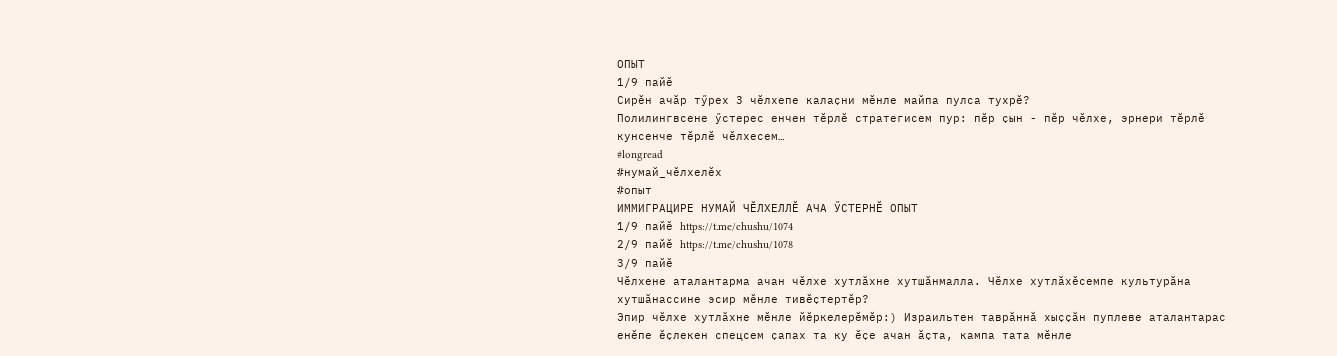ОПЫТ
1/9 пайӗ
Сирӗн ачӑр тӳрех 3 чӗлхепе калаҫни мӗнле майпа пулса тухрӗ?
Полилингвсене ӳстерес енчен тӗрлӗ стратегисем пур: пӗр ҫын - пӗр чӗлхе, эрнери тӗрлӗ кунсенче тӗрлӗ чӗлхесем…
#longread
#нумай_чӗлхелӗх
#опыт
ИММИГРАЦИРЕ НУМАЙ ЧӖЛХЕЛЛӖ АЧА ӲСТЕРНӖ ОПЫТ
1/9 пайӗ https://t.me/chushu/1074
2/9 пайӗ https://t.me/chushu/1078
3/9 пайӗ
Чӗлхене аталантарма ачан чӗлхе хутлӑхне хутшӑнмалла. Чӗлхе хутлӑхӗсемпе культурӑна хутшӑнассине эсир мӗнле тивӗҫтертӗр?
Эпир чӗлхе хутлӑхне мӗнле йӗркелерӗмӗр:) Израильтен таврӑннӑ хыҫҫӑн пуплеве аталантарас енӗпе ӗҫлекен спецсем ҫапах та ку ӗҫе ачан ӑҫта, кампа тата мӗнле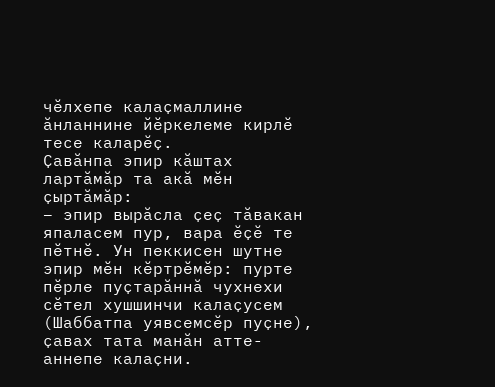чӗлхепе калаҫмаллине ӑнланнине йӗркелеме кирлӗ тесе каларӗҫ.
Ҫавӑнпа эпир кӑштах лартӑмӑр та акӑ мӗн ҫыртӑмӑр:
– эпир вырӑсла ҫеҫ тӑвакан япаласем пур, вара ӗҫӗ те пӗтнӗ. Ун пеккисен шутне эпир мӗн кӗртрӗмӗр: пурте пӗрле пуҫтарӑннӑ чухнехи сӗтел хушшинчи калаҫусем (Шаббатпа уявсемсӗр пуҫне), ҫавах тата манӑн атте-аннепе калаҫни.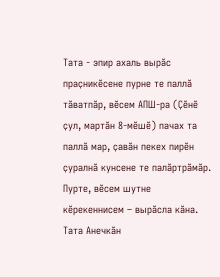Тата - эпир ахаль вырӑс праҫникӗсене пурне те паллӑ тӑватпӑр, вӗсем АПШ-ра (Ҫӗнӗ ҫул, мартӑн 8-мӗшӗ) пачах та паллӑ мар, ҫавӑн пекех пирӗн ҫуралнӑ кунсене те палӑртрӑмӑр. Пурте, вӗсем шутне кӗрекеннисем – вырӑсла кӑна. Тата Анечкӑн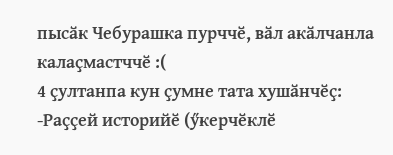пысӑк Чебурашка пурччӗ, вӑл акӑлчанла калаҫмастччӗ :(
4 ҫултанпа кун ҫумне тата хушӑнчӗҫ:
-Раҫҫей историйӗ (ӳкерчӗклӗ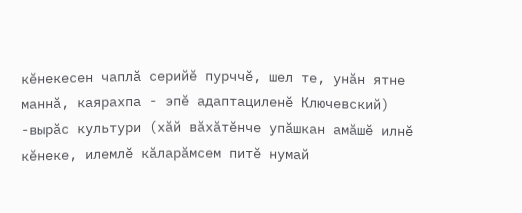кӗнекесен чаплӑ серийӗ пурччӗ, шел те, унӑн ятне маннӑ, каярахпа - эпӗ адаптациленӗ Ключевский)
-вырӑс культури (хӑй вӑхӑтӗнче упӑшкан амӑшӗ илнӗ кӗнеке, илемлӗ кӑларӑмсем питӗ нумай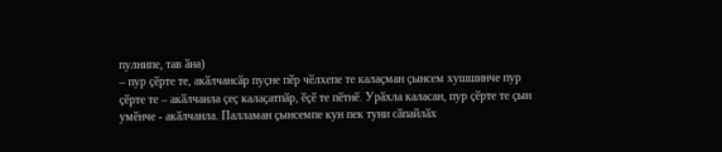пулнипе, тав ӑна)
– пур ҫӗрте те, акӑлчансӑр пуҫне пӗр чӗлхепе те калаҫман ҫынсем хушшинче пур ҫӗрте те – акӑлчанла ҫеҫ калаҫатпӑр, ӗҫӗ те пӗтнӗ. Урӑхла каласан, пур ҫӗрте те ҫын умӗнче - акӑлчанла. Палламан ҫынсемпе кун пек туни сӑпайлӑх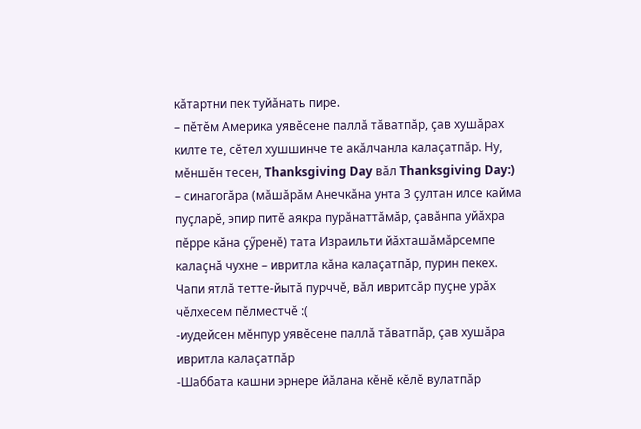кӑтартни пек туйӑнать пире.
– пӗтӗм Америка уявӗсене паллӑ тӑватпӑр, ҫав хушӑрах килте те, сӗтел хушшинче те акӑлчанла калаҫатпӑр. Ну, мӗншӗн тесен, Thanksgiving Day вӑл Thanksgiving Day:)
– синагогӑра (мӑшӑрӑм Анечкӑна унта 3 ҫултан илсе кайма пуҫларӗ, эпир питӗ аякра пурӑнаттӑмӑр, ҫавӑнпа уйӑхра пӗрре кӑна ҫӳренӗ) тата Израильти йӑхташӑмӑрсемпе калаҫнӑ чухне – ивритла кӑна калаҫатпӑр, пурин пекех. Чапи ятлӑ тетте-йытӑ пурччӗ, вӑл ивритсӑр пуҫне урӑх чӗлхесем пӗлместчӗ :(
-иудейсен мӗнпур уявӗсене паллӑ тӑватпӑр, ҫав хушӑра ивритла калаҫатпӑр
-Шаббата кашни эрнере йӑлана кӗнӗ кӗлӗ вулатпӑр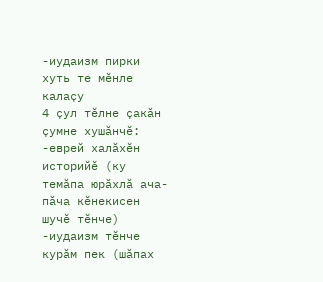-иудаизм пирки хуть те мӗнле калаҫу
4 ҫул тӗлне ҫакӑн ҫумне хушӑнчӗ:
-еврей халӑхӗн историйӗ (ку темӑпа юрӑхлӑ ача-пӑча кӗнекисен шучӗ тӗнче)
-иудаизм тӗнче курӑм пек (шӑпах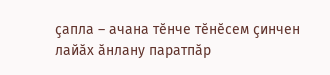ҫапла – ачана тӗнче тӗнӗсем ҫинчен лайӑх ӑнлану паратпӑр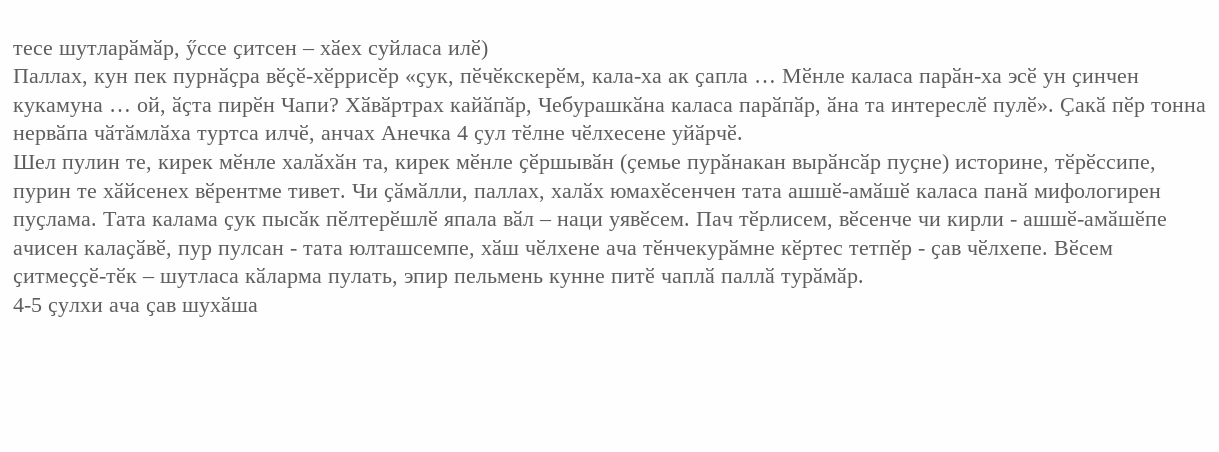тесе шутларӑмӑр, ӳссе ҫитсен – хӑех суйласа илӗ)
Паллах, кун пек пурнӑҫра вӗҫӗ-хӗррисӗр «ҫук, пӗчӗкскерӗм, кала-ха ак ҫапла … Мӗнле каласа парӑн-ха эсӗ ун ҫинчен кукамуна … ой, ӑҫта пирӗн Чапи? Хӑвӑртрах кайӑпӑр, Чебурашкӑна каласа парӑпӑр, ӑна та интереслӗ пулӗ». Ҫакӑ пӗр тонна нервӑпа чӑтӑмлӑха туртса илчӗ, анчах Анечка 4 ҫул тӗлне чӗлхесене уйӑрчӗ.
Шел пулин те, кирек мӗнле халӑхӑн та, кирек мӗнле ҫӗршывӑн (ҫемье пурӑнакан вырӑнсӑр пуҫне) историне, тӗрӗссипе, пурин те хӑйсенех вӗрентме тивет. Чи ҫӑмӑлли, паллах, халӑх юмахӗсенчен тата ашшӗ-амӑшӗ каласа панӑ мифологирен пуҫлама. Тата калама ҫук пысӑк пӗлтерӗшлӗ япала вӑл – наци уявӗсем. Пач тӗрлисем, вӗсенче чи кирли - ашшӗ-амӑшӗпе ачисен калаҫӑвӗ, пур пулсан - тата юлташсемпе, хӑш чӗлхене ача тӗнчекурӑмне кӗртес тетпӗр - ҫав чӗлхепе. Вӗсем ҫитмеҫҫӗ-тӗк – шутласа кӑларма пулать, эпир пельмень кунне питӗ чаплӑ паллӑ турӑмӑр.
4-5 ҫулхи ача ҫав шухӑша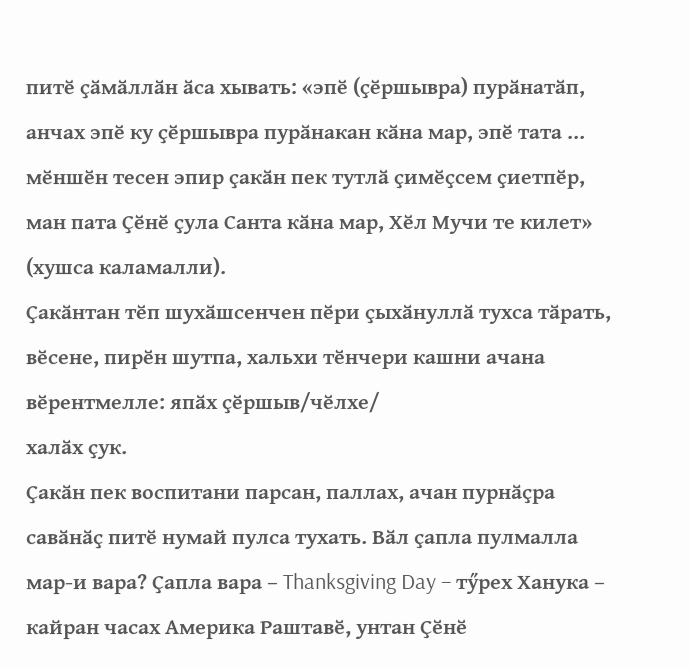питӗ ҫӑмӑллӑн ӑса хывать: «эпӗ (ҫӗршывра) пурӑнатӑп, анчах эпӗ ку ҫӗршывра пурӑнакан кӑна мар, эпӗ тата … мӗншӗн тесен эпир ҫакӑн пек тутлӑ ҫимӗҫсем ҫиетпӗр, ман пата Ҫӗнӗ ҫула Санта кӑна мар, Хӗл Мучи те килет» (хушса каламалли).
Ҫакӑнтан тӗп шухӑшсенчен пӗри ҫыхӑнуллӑ тухса тӑрать, вӗсене, пирӗн шутпа, хальхи тӗнчери кашни ачана вӗрентмелле: япӑх ҫӗршыв/чӗлхе/
халӑх ҫук.
Ҫакӑн пек воспитани парсан, паллах, ачан пурнӑҫра савӑнӑҫ питӗ нумай пулса тухать. Вӑл ҫапла пулмалла мар-и вара? Ҫапла вара – Thanksgiving Day – тӳрех Ханука – кайран часах Америка Раштавӗ, унтан Ҫӗнӗ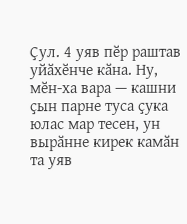Ҫул. 4 уяв пӗр раштав уйӑхӗнче кӑна. Ну, мӗн-ха вара — кашни ҫын парне туса ҫука юлас мар тесен, ун вырӑнне кирек камӑн та уяв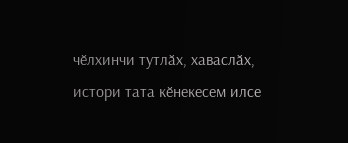чӗлхинчи тутлӑх, хаваслӑх, истори тата кӗнекесем илсе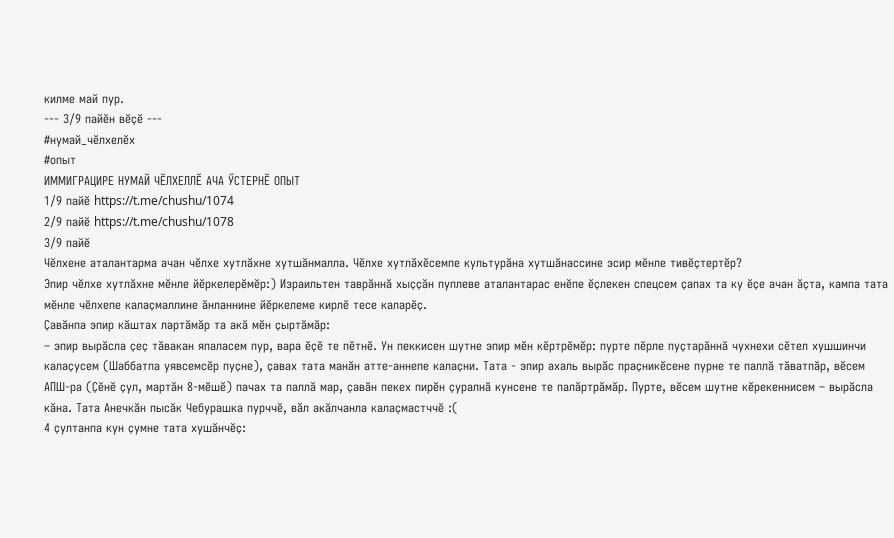килме май пур.
--- 3/9 пайӗн вӗҫӗ ---
#нумай_чӗлхелӗх
#опыт
ИММИГРАЦИРЕ НУМАЙ ЧӖЛХЕЛЛӖ АЧА ӲСТЕРНӖ ОПЫТ
1/9 пайӗ https://t.me/chushu/1074
2/9 пайӗ https://t.me/chushu/1078
3/9 пайӗ
Чӗлхене аталантарма ачан чӗлхе хутлӑхне хутшӑнмалла. Чӗлхе хутлӑхӗсемпе культурӑна хутшӑнассине эсир мӗнле тивӗҫтертӗр?
Эпир чӗлхе хутлӑхне мӗнле йӗркелерӗмӗр:) Израильтен таврӑннӑ хыҫҫӑн пуплеве аталантарас енӗпе ӗҫлекен спецсем ҫапах та ку ӗҫе ачан ӑҫта, кампа тата мӗнле чӗлхепе калаҫмаллине ӑнланнине йӗркелеме кирлӗ тесе каларӗҫ.
Ҫавӑнпа эпир кӑштах лартӑмӑр та акӑ мӗн ҫыртӑмӑр:
– эпир вырӑсла ҫеҫ тӑвакан япаласем пур, вара ӗҫӗ те пӗтнӗ. Ун пеккисен шутне эпир мӗн кӗртрӗмӗр: пурте пӗрле пуҫтарӑннӑ чухнехи сӗтел хушшинчи калаҫусем (Шаббатпа уявсемсӗр пуҫне), ҫавах тата манӑн атте-аннепе калаҫни. Тата - эпир ахаль вырӑс праҫникӗсене пурне те паллӑ тӑватпӑр, вӗсем АПШ-ра (Ҫӗнӗ ҫул, мартӑн 8-мӗшӗ) пачах та паллӑ мар, ҫавӑн пекех пирӗн ҫуралнӑ кунсене те палӑртрӑмӑр. Пурте, вӗсем шутне кӗрекеннисем – вырӑсла кӑна. Тата Анечкӑн пысӑк Чебурашка пурччӗ, вӑл акӑлчанла калаҫмастччӗ :(
4 ҫултанпа кун ҫумне тата хушӑнчӗҫ: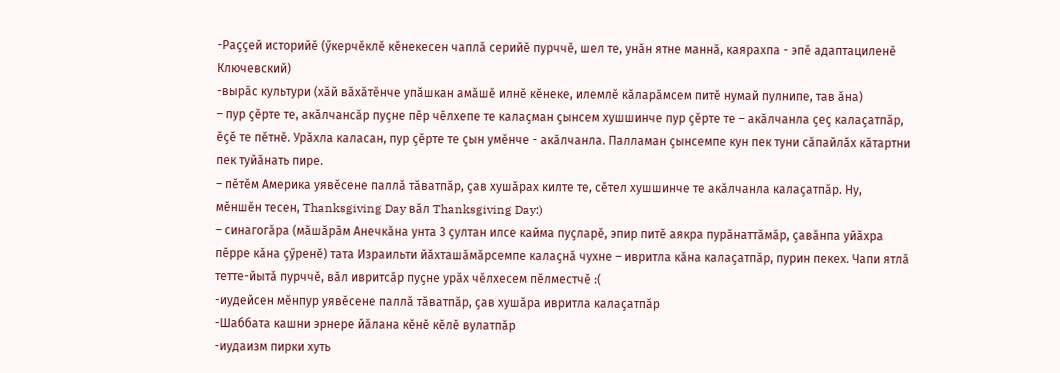-Раҫҫей историйӗ (ӳкерчӗклӗ кӗнекесен чаплӑ серийӗ пурччӗ, шел те, унӑн ятне маннӑ, каярахпа - эпӗ адаптациленӗ Ключевский)
-вырӑс культури (хӑй вӑхӑтӗнче упӑшкан амӑшӗ илнӗ кӗнеке, илемлӗ кӑларӑмсем питӗ нумай пулнипе, тав ӑна)
– пур ҫӗрте те, акӑлчансӑр пуҫне пӗр чӗлхепе те калаҫман ҫынсем хушшинче пур ҫӗрте те – акӑлчанла ҫеҫ калаҫатпӑр, ӗҫӗ те пӗтнӗ. Урӑхла каласан, пур ҫӗрте те ҫын умӗнче - акӑлчанла. Палламан ҫынсемпе кун пек туни сӑпайлӑх кӑтартни пек туйӑнать пире.
– пӗтӗм Америка уявӗсене паллӑ тӑватпӑр, ҫав хушӑрах килте те, сӗтел хушшинче те акӑлчанла калаҫатпӑр. Ну, мӗншӗн тесен, Thanksgiving Day вӑл Thanksgiving Day:)
– синагогӑра (мӑшӑрӑм Анечкӑна унта 3 ҫултан илсе кайма пуҫларӗ, эпир питӗ аякра пурӑнаттӑмӑр, ҫавӑнпа уйӑхра пӗрре кӑна ҫӳренӗ) тата Израильти йӑхташӑмӑрсемпе калаҫнӑ чухне – ивритла кӑна калаҫатпӑр, пурин пекех. Чапи ятлӑ тетте-йытӑ пурччӗ, вӑл ивритсӑр пуҫне урӑх чӗлхесем пӗлместчӗ :(
-иудейсен мӗнпур уявӗсене паллӑ тӑватпӑр, ҫав хушӑра ивритла калаҫатпӑр
-Шаббата кашни эрнере йӑлана кӗнӗ кӗлӗ вулатпӑр
-иудаизм пирки хуть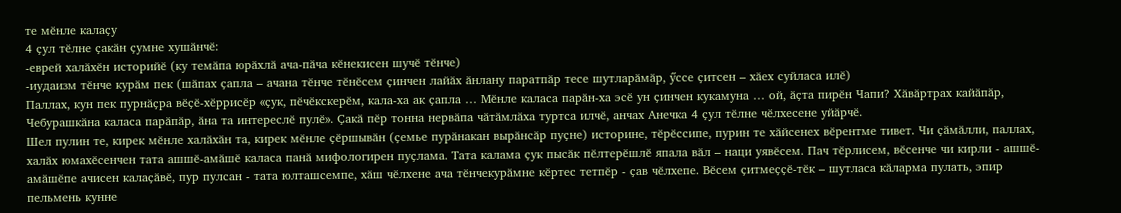те мӗнле калаҫу
4 ҫул тӗлне ҫакӑн ҫумне хушӑнчӗ:
-еврей халӑхӗн историйӗ (ку темӑпа юрӑхлӑ ача-пӑча кӗнекисен шучӗ тӗнче)
-иудаизм тӗнче курӑм пек (шӑпах ҫапла – ачана тӗнче тӗнӗсем ҫинчен лайӑх ӑнлану паратпӑр тесе шутларӑмӑр, ӳссе ҫитсен – хӑех суйласа илӗ)
Паллах, кун пек пурнӑҫра вӗҫӗ-хӗррисӗр «ҫук, пӗчӗкскерӗм, кала-ха ак ҫапла … Мӗнле каласа парӑн-ха эсӗ ун ҫинчен кукамуна … ой, ӑҫта пирӗн Чапи? Хӑвӑртрах кайӑпӑр, Чебурашкӑна каласа парӑпӑр, ӑна та интереслӗ пулӗ». Ҫакӑ пӗр тонна нервӑпа чӑтӑмлӑха туртса илчӗ, анчах Анечка 4 ҫул тӗлне чӗлхесене уйӑрчӗ.
Шел пулин те, кирек мӗнле халӑхӑн та, кирек мӗнле ҫӗршывӑн (ҫемье пурӑнакан вырӑнсӑр пуҫне) историне, тӗрӗссипе, пурин те хӑйсенех вӗрентме тивет. Чи ҫӑмӑлли, паллах, халӑх юмахӗсенчен тата ашшӗ-амӑшӗ каласа панӑ мифологирен пуҫлама. Тата калама ҫук пысӑк пӗлтерӗшлӗ япала вӑл – наци уявӗсем. Пач тӗрлисем, вӗсенче чи кирли - ашшӗ-амӑшӗпе ачисен калаҫӑвӗ, пур пулсан - тата юлташсемпе, хӑш чӗлхене ача тӗнчекурӑмне кӗртес тетпӗр - ҫав чӗлхепе. Вӗсем ҫитмеҫҫӗ-тӗк – шутласа кӑларма пулать, эпир пельмень кунне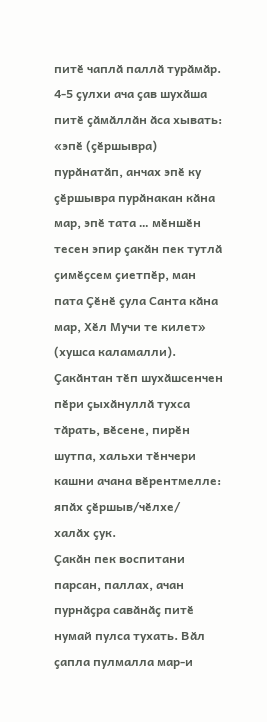питӗ чаплӑ паллӑ турӑмӑр.
4-5 ҫулхи ача ҫав шухӑша питӗ ҫӑмӑллӑн ӑса хывать: «эпӗ (ҫӗршывра) пурӑнатӑп, анчах эпӗ ку ҫӗршывра пурӑнакан кӑна мар, эпӗ тата … мӗншӗн тесен эпир ҫакӑн пек тутлӑ ҫимӗҫсем ҫиетпӗр, ман пата Ҫӗнӗ ҫула Санта кӑна мар, Хӗл Мучи те килет» (хушса каламалли).
Ҫакӑнтан тӗп шухӑшсенчен пӗри ҫыхӑнуллӑ тухса тӑрать, вӗсене, пирӗн шутпа, хальхи тӗнчери кашни ачана вӗрентмелле: япӑх ҫӗршыв/чӗлхе/
халӑх ҫук.
Ҫакӑн пек воспитани парсан, паллах, ачан пурнӑҫра савӑнӑҫ питӗ нумай пулса тухать. Вӑл ҫапла пулмалла мар-и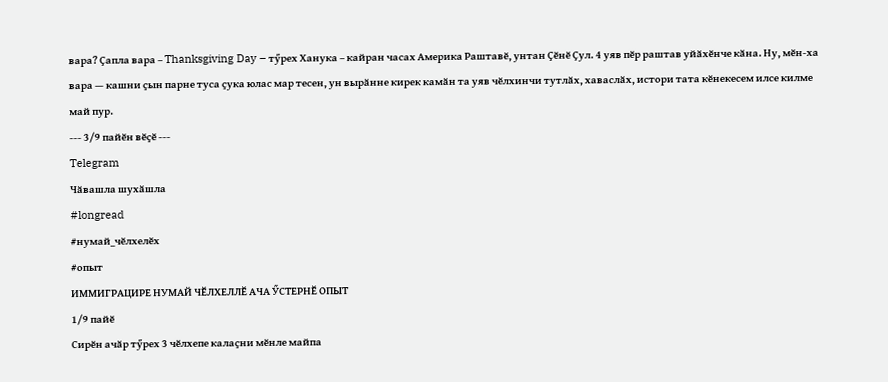вара? Ҫапла вара – Thanksgiving Day – тӳрех Ханука – кайран часах Америка Раштавӗ, унтан Ҫӗнӗ Ҫул. 4 уяв пӗр раштав уйӑхӗнче кӑна. Ну, мӗн-ха вара — кашни ҫын парне туса ҫука юлас мар тесен, ун вырӑнне кирек камӑн та уяв чӗлхинчи тутлӑх, хаваслӑх, истори тата кӗнекесем илсе килме май пур.
--- 3/9 пайӗн вӗҫӗ ---
Telegram
Чӑвашла шухӑшла
#longread
#нумай_чӗлхелӗх
#опыт
ИММИГРАЦИРЕ НУМАЙ ЧӖЛХЕЛЛӖ АЧА ӲСТЕРНӖ ОПЫТ
1/9 пайӗ
Сирӗн ачӑр тӳрех 3 чӗлхепе калаҫни мӗнле майпа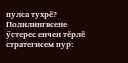пулса тухрӗ?
Полилингвсене ӳстерес енчен тӗрлӗ стратегисем пур: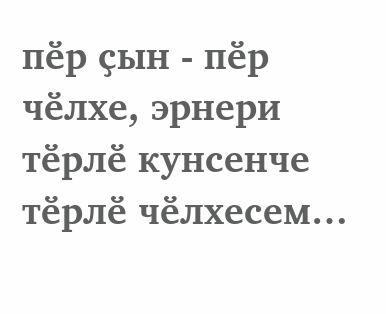пӗр ҫын - пӗр чӗлхе, эрнери тӗрлӗ кунсенче тӗрлӗ чӗлхесем…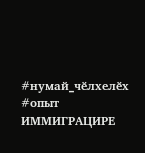#нумай_чӗлхелӗх
#опыт
ИММИГРАЦИРЕ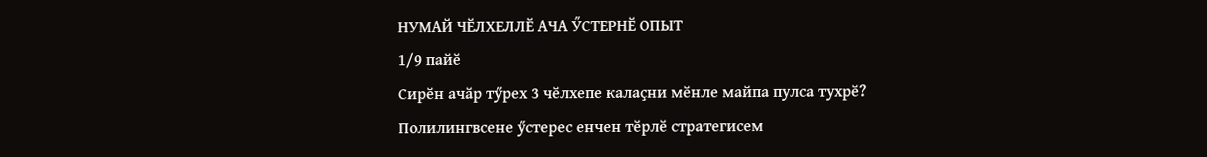НУМАЙ ЧӖЛХЕЛЛӖ АЧА ӲСТЕРНӖ ОПЫТ
1/9 пайӗ
Сирӗн ачӑр тӳрех 3 чӗлхепе калаҫни мӗнле майпа пулса тухрӗ?
Полилингвсене ӳстерес енчен тӗрлӗ стратегисем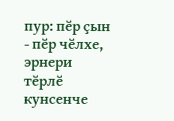пур: пӗр ҫын - пӗр чӗлхе, эрнери тӗрлӗ кунсенче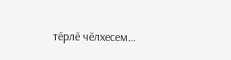тӗрлӗ чӗлхесем…